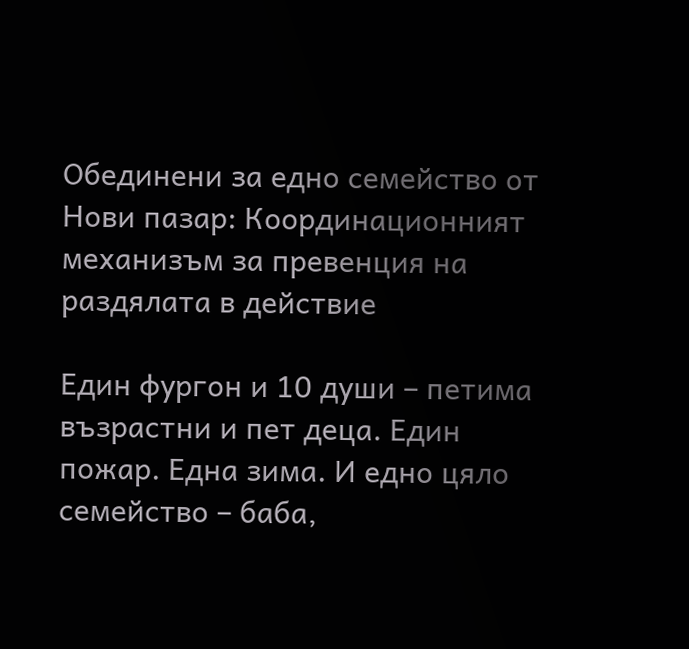Обединени за едно семейство от Нови пазар: Координационният механизъм за превенция на раздялата в действие

Един фургон и 10 души – петима възрастни и пет деца. Един пожар. Една зима. И едно цяло семейство – баба,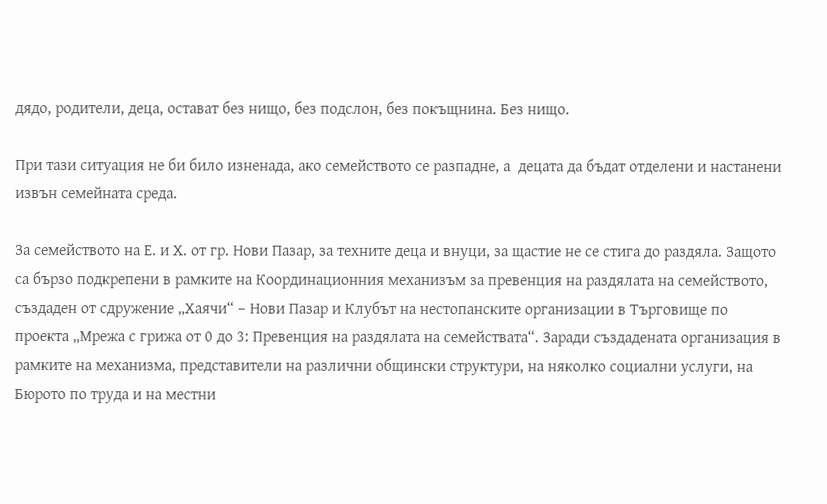дядо, родители, деца, остават без нищо, без подслон, без покъщнина. Без нищо.

При тази ситуация не би било изненада, ако семейството се разпадне, а  децата да бъдат отделени и настанени извън семейната среда.

За семейството на Е. и Х. от гр. Нови Пазар, за техните деца и внуци, за щастие не се стига до раздяла. Защото са бързо подкрепени в рамките на Координационния механизъм за превенция на раздялата на семейството, създаден от сдружение „Хаячи“ – Нови Пазар и Клубът на нестопанските организации в Търговище по проекта „Мрежа с грижа от 0 до 3: Превенция на раздялата на семействата“. Заради създадената организация в рамките на механизма, представители на различни общински структури, на няколко социални услуги, на Бюрото по труда и на местни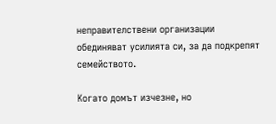неправителствени организации обединяват усилията си, за да подкрепят семейството.

Когато домът изчезне, но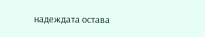надеждата остава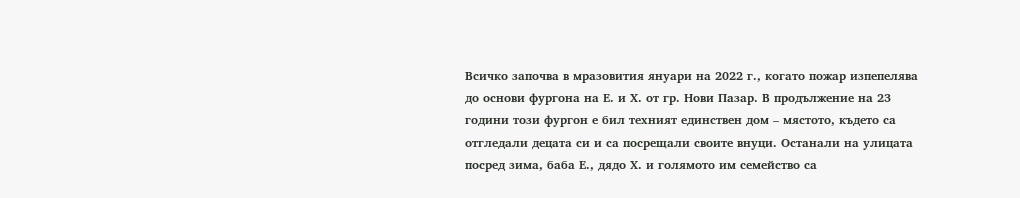Всичко започва в мразовития януари на 2022 г., когато пожар изпепелява до основи фургона на Е. и Х. от гр. Нови Пазар. В продължение на 23 години този фургон е бил техният единствен дом – мястото, където са отгледали децата си и са посрещали своите внуци. Останали на улицата посред зима, баба Е., дядо Х. и голямото им семейство са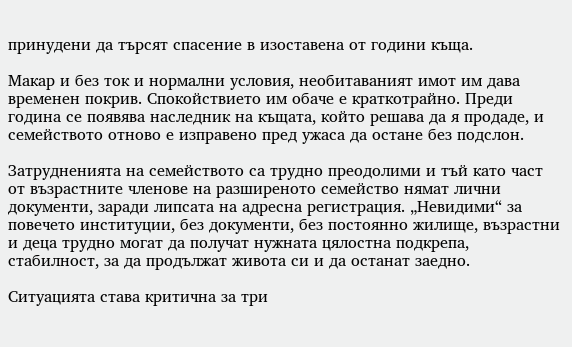принудени да търсят спасение в изоставена от години къща.

Макар и без ток и нормални условия, необитаваният имот им дава временен покрив. Спокойствието им обаче е краткотрайно. Преди година се появява наследник на къщата, който решава да я продаде, и семейството отново е изправено пред ужаса да остане без подслон.

Затрудненията на семейството са трудно преодолими и тъй като част от възрастните членове на разширеното семейство нямат лични документи, заради липсата на адресна регистрация. „Невидими“ за повечето институции, без документи, без постоянно жилище, възрастни и деца трудно могат да получат нужната цялостна подкрепа, стабилност, за да продължат живота си и да останат заедно.

Ситуацията става критична за три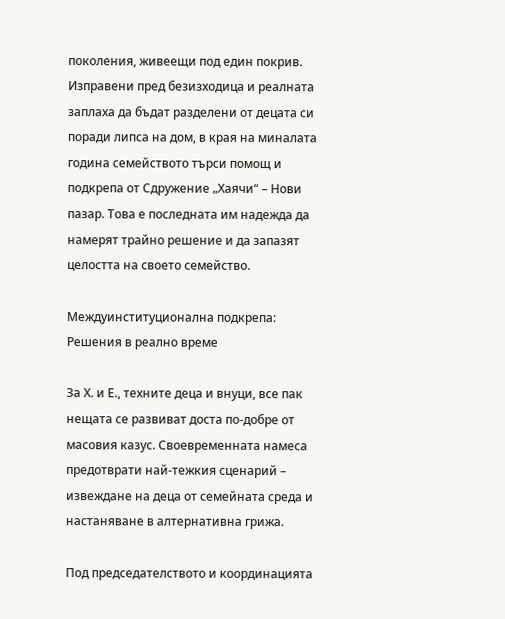поколения, живеещи под един покрив. Изправени пред безизходица и реалната заплаха да бъдат разделени от децата си поради липса на дом, в края на миналата година семейството търси помощ и подкрепа от Сдружение „Хаячи“ – Нови пазар. Това е последната им надежда да намерят трайно решение и да запазят целостта на своето семейство.

Междуинституционална подкрепа: Решения в реално време

За Х. и Е., техните деца и внуци, все пак нещата се развиват доста по-добре от масовия казус. Своевременната намеса предотврати най-тежкия сценарий – извеждане на деца от семейната среда и настаняване в алтернативна грижа.

Под председателството и координацията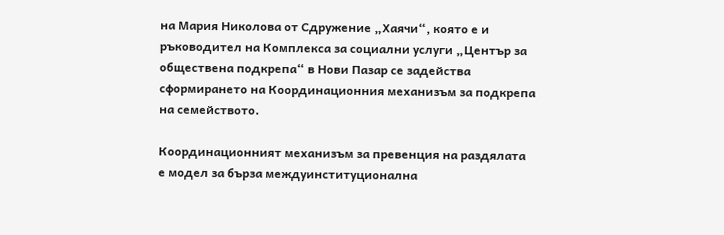на Мария Николова от Сдружение „Хаячи“, която е и ръководител на Комплекса за социални услуги „Център за обществена подкрепа“ в Нови Пазар се задейства сформирането на Координационния механизъм за подкрепа на семейството.

Координационният механизъм за превенция на раздялата е модел за бърза междуинституционална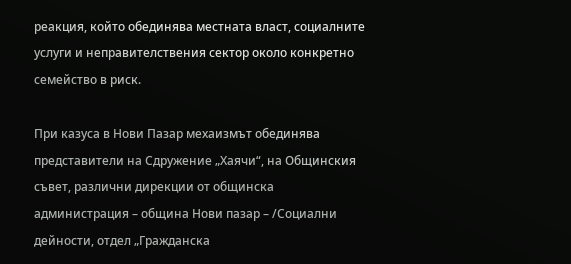реакция, който обединява местната власт, социалните услуги и неправителствения сектор около конкретно семейство в риск.

При казуса в Нови Пазар мехаизмът обединява представители на Сдружение „Хаячи“, на Общинския съвет, различни дирекции от общинска администрация – община Нови пазар – /Социални дейности, отдел „Гражданска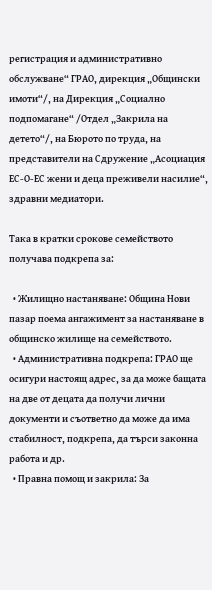регистрация и административно обслужване“ ГРАО, дирекция „Общински имоти“/, на Дирекция „Социално подпомагане“ /Отдел „Закрила на детето“/, на Бюрото по труда, на представители на Сдружение „Асоциация ЕС-О-ЕС жени и деца преживели насилие“, здравни медиатори.

Така в кратки срокове семейството получава подкрепа за:

  • Жилищно настаняване: Община Нови пазар поема ангажимент за настаняване в общинско жилище на семейството.
  • Административна подкрепа: ГРАО ще осигури настоящ адрес, за да може бащата на две от децата да получи лични документи и съответно да може да има стабилност, подкрепа, да търси законна работа и др.
  • Правна помощ и закрила: За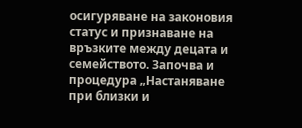осигуряване на законовия статус и признаване на връзките между децата и семейството. Започва и процедура „Настаняване при близки и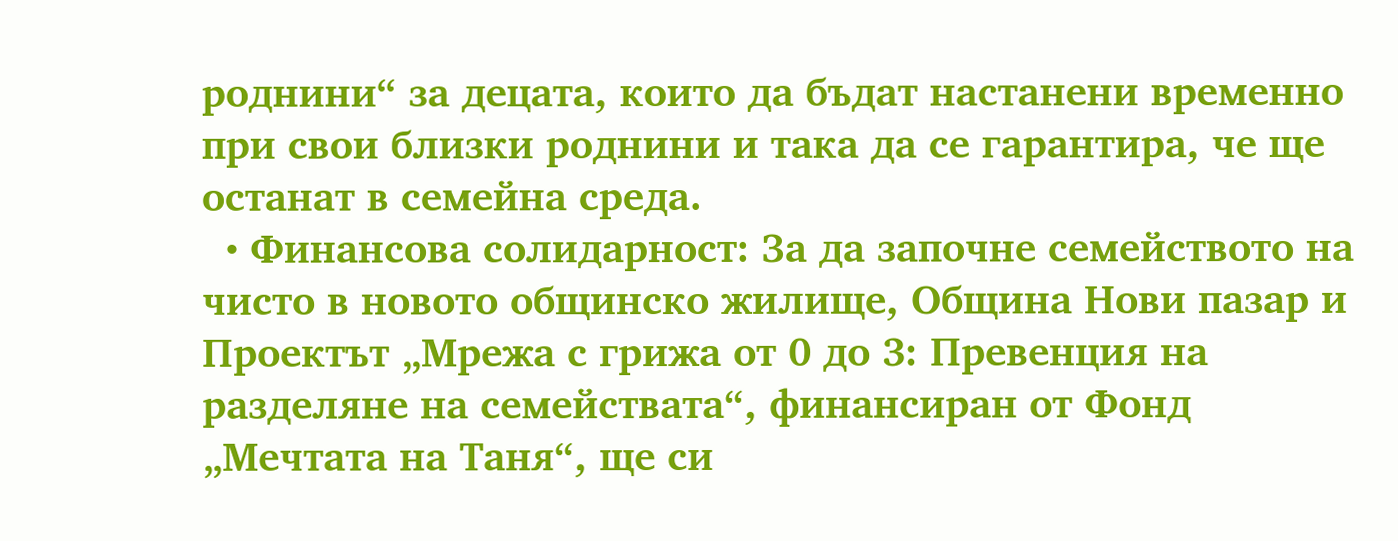роднини“ за децата, които да бъдат настанени временно при свои близки роднини и така да се гарантира, че ще останат в семейна среда.
  • Финансова солидарност: За да започне семейството на чисто в новото общинско жилище, Община Нови пазар и Проектът „Мрежа с грижа от 0 до 3: Превенция на разделяне на семействата“, финансиран от Фонд „Мечтата на Таня“, ще си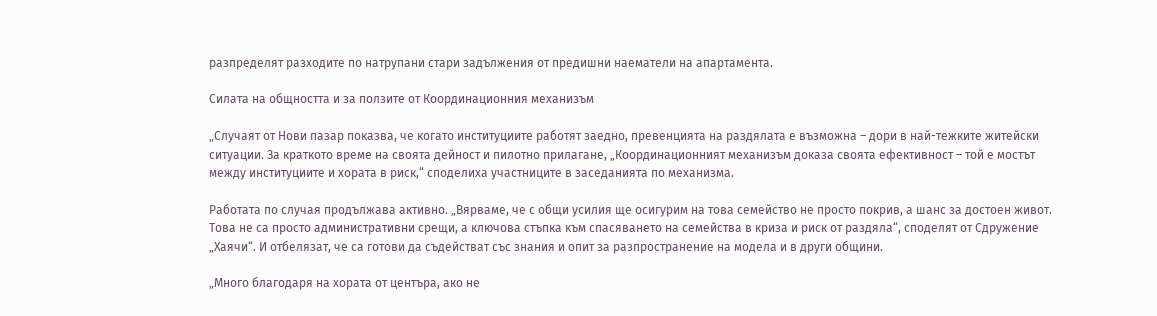разпределят разходите по натрупани стари задължения от предишни наематели на апартамента.

Силата на общността и за ползите от Координационния механизъм

„Случаят от Нови пазар показва, че когато институциите работят заедно, превенцията на раздялата е възможна – дори в най-тежките житейски ситуации. За краткото време на своята дейност и пилотно прилагане, „Координационният механизъм доказа своята ефективност – той е мостът между институциите и хората в риск,“ споделиха участниците в заседанията по механизма.

Работата по случая продължава активно. „Вярваме, че с общи усилия ще осигурим на това семейство не просто покрив, а шанс за достоен живот. Това не са просто административни срещи, а ключова стъпка към спасяването на семейства в криза и риск от раздяла“, споделят от Сдружение „Хаячи“. И отбелязат, че са готови да съдействат със знания и опит за разпространение на модела и в други общини.

„Много благодаря на хората от центъра, ако не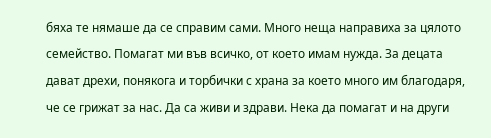бяха те нямаше да се справим сами. Много неща направиха за цялото семейство. Помагат ми във всичко, от което имам нужда. За децата дават дрехи, понякога и торбички с храна за което много им благодаря, че се грижат за нас. Да са живи и здрави. Нека да помагат и на други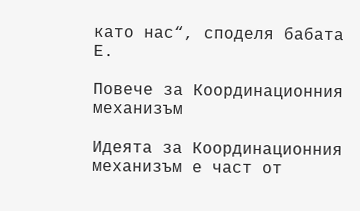като нас“, споделя бабата Е.

Повече за Координационния механизъм

Идеята за Координационния механизъм е част от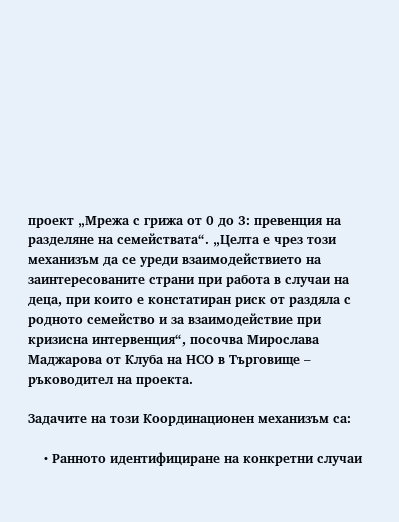проект „Мрежа с грижа от 0 до 3: превенция на разделяне на семействата“. „Целта е чрез този механизъм да се уреди взаимодействието на заинтересованите страни при работа в случаи на деца, при които е констатиран риск от раздяла с родното семейство и за взаимодействие при кризисна интервенция“, посочва Мирослава Маджарова от Клуба на НСО в Търговище – ръководител на проекта.

Задачите на този Координационен механизъм са:

    • Ранното идентифициране на конкретни случаи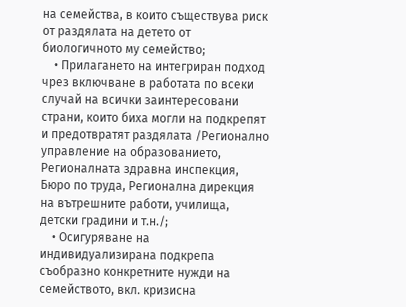на семейства, в които съществува риск от раздялата на детето от биологичното му семейство;
    • Прилагането на интегриран подход чрез включване в работата по всеки случай на всички заинтересовани страни, които биха могли на подкрепят и предотвратят раздялата /Регионално управление на образованието, Регионалната здравна инспекция, Бюро по труда, Регионална дирекция на вътрешните работи, училища, детски градини и т.н./;
    • Осигуряване на индивидуализирана подкрепа съобразно конкретните нужди на семейството, вкл. кризисна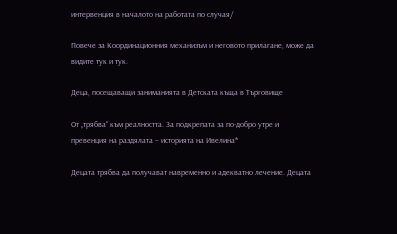интервенция в началото на работата по случая/

Повече за Координационния механизъм и неговото прилагане, може да видите тук и тук.

Деца, посещаващи заниманията в Детската къща в Търговище

От „трябва“ към реалността. За подкрепата за по-добро утре и превенция на раздялата – историята на Ивелина*

Децата трябва да получават навременно и адекватно лечение. Децата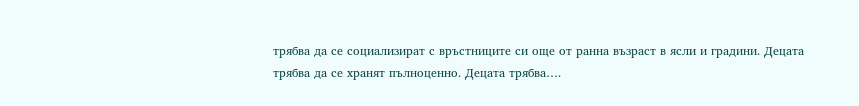трябва да се социализират с връстниците си още от ранна възраст в ясли и градини. Децата трябва да се хранят пълноценно. Децата трябва….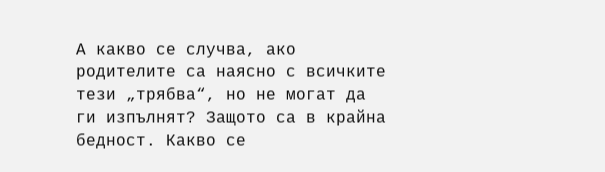А какво се случва, ако родителите са наясно с всичките тези „трябва“, но не могат да ги изпълнят? Защото са в крайна бедност. Какво се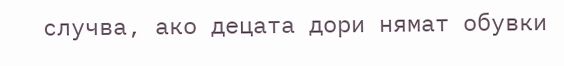случва, ако децата дори нямат обувки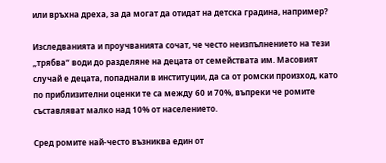или връхна дреха, за да могат да отидат на детска градина, например?

Изследванията и проучванията сочат, че често неизпълнението на тези „трябва“ води до разделяне на децата от семействата им. Масовият случай е децата, попаднали в институции, да са от ромски произход, като по приблизителни оценки те са между 60 и 70%, въпреки че ромите съставляват малко над 10% от населението.

Сред ромите най-често възниква един от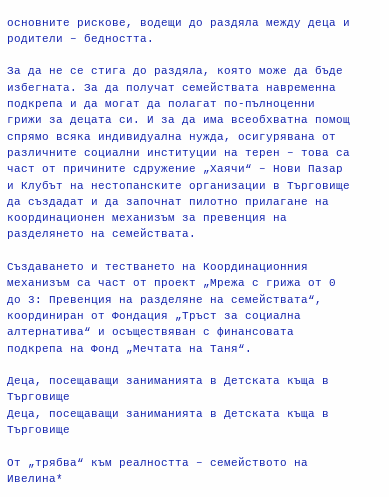основните рискове, водещи до раздяла между деца и родители – бедността.

За да не се стига до раздяла, която може да бъде избегната. За да получат семействата навременна подкрепа и да могат да полагат по-пълноценни грижи за децата си. И за да има всеобхватна помощ спрямо всяка индивидуална нужда, осигурявана от различните социални институции на терен – това са част от причините сдружение „Хаячи“ – Нови Пазар и Клубът на нестопанските организации в Търговище да създадат и да започнат пилотно прилагане на  координационен механизъм за превенция на разделянето на семействата.

Създаването и тестването на Координационния механизъм са част от проект „Мрежа с грижа от 0 до 3: Превенция на разделяне на семействата“, координиран от Фондация „Тръст за социална алтернатива“ и осъществяван с финансовата подкрепа на Фонд „Мечтата на Таня“.

Деца, посещаващи заниманията в Детската къща в Търговище
Деца, посещаващи заниманията в Детската къща в Търговище

От „трябва“ към реалността – семейството на Ивелина*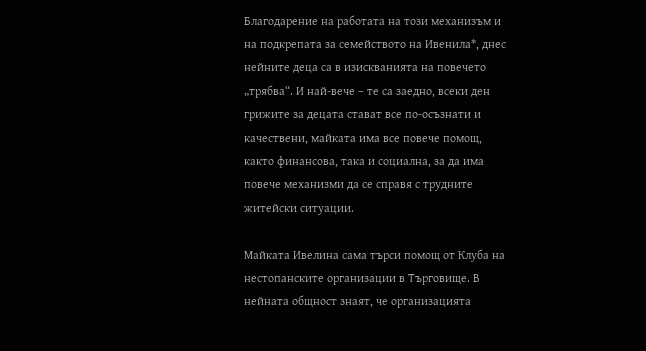Благодарение на работата на този механизъм и на подкрепата за семейството на Ивенила*, днес нейните деца са в изискванията на повечето „трябва“. И най-вече – те са заедно, всеки ден грижите за децата стават все по-осъзнати и качествени, майката има все повече помощ, както финансова, така и социална, за да има повече механизми да се справя с трудните житейски ситуации.

Майката Ивелина сама търси помощ от Клуба на нестопанските организации в Търговище. В нейната общност знаят, че организацията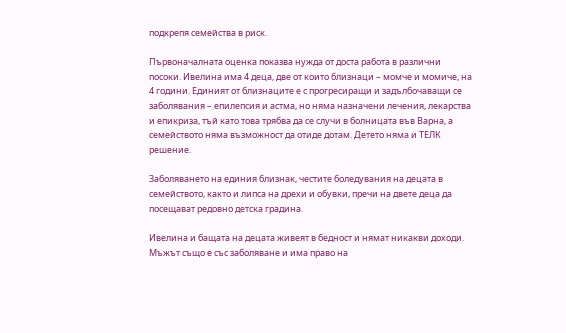подкрепя семейства в риск.

Първоначалната оценка показва нужда от доста работа в различни посоки. Ивелина има 4 деца, две от които близнаци – момче и момиче, на 4 години. Единият от близнаците е с прогресиращи и задълбочаващи се заболявания – епилепсия и астма, но няма назначени лечения, лекарства и епикриза, тъй като това трябва да се случи в болницата във Варна, а семейството няма възможност да отиде дотам. Детето няма и ТЕЛК решение.

Заболяването на единия близнак, честите боледувания на децата в семейството, както и липса на дрехи и обувки, пречи на двете деца да посещават редовно детска градина.

Ивелина и бащата на децата живеят в бедност и нямат никакви доходи. Мъжът също е със заболяване и има право на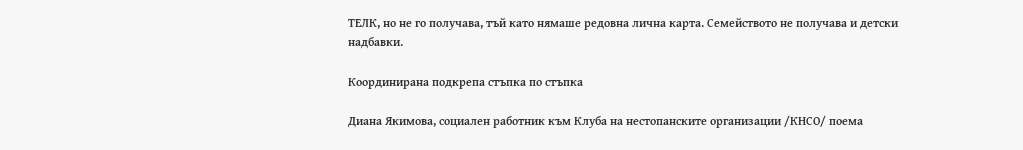ТЕЛК, но не го получава, тъй като нямаше редовна лична карта. Семейството не получава и детски надбавки.

Координирана подкрепа стъпка по стъпка

Диана Якимова, социален работник към Клуба на нестопанските организации /КНСО/ поема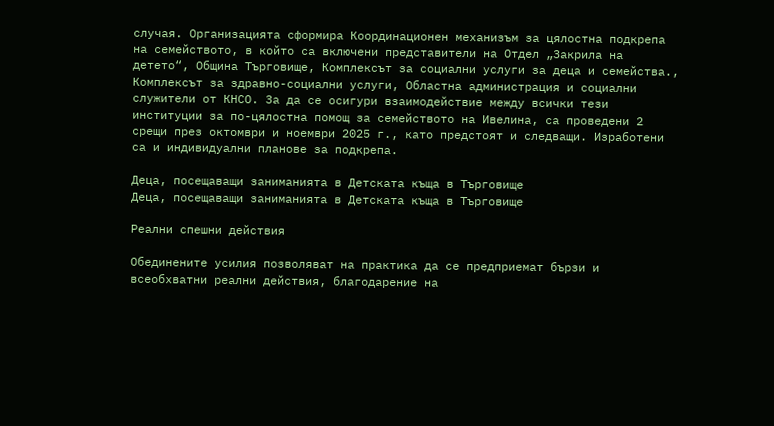случая. Организацията сформира Координационен механизъм за цялостна подкрепа на семейството, в който са включени представители на Отдел „Закрила на детето“, Община Търговище, Комплексът за социални услуги за деца и семейства., Комплексът за здравно-социални услуги, Областна администрация и социални служители от КНСО. За да се осигури взаимодействие между всички тези институции за по-цялостна помощ за семейството на Ивелина, са проведени 2 срещи през октомври и ноември 2025 г., като предстоят и следващи. Изработени са и индивидуални планове за подкрепа.

Деца, посещаващи заниманията в Детската къща в Търговище
Деца, посещаващи заниманията в Детската къща в Търговище

Реални спешни действия

Обединените усилия позволяват на практика да се предприемат бързи и всеобхватни реални действия, благодарение на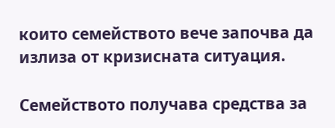които семейството вече започва да излиза от кризисната ситуация.

Семейството получава средства за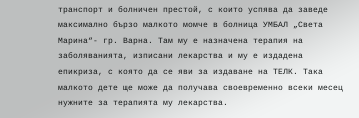транспорт и болничен престой, с които успява да заведе максимално бързо малкото момче в болница УМБАЛ „Света Марина“- гр. Варна. Там му е назначена терапия на заболяванията, изписани лекарства и му е издадена епикриза, с която да се яви за издаване на ТЕЛК. Така малкото дете ще може да получава своевременно всеки месец нужните за терапията му лекарства.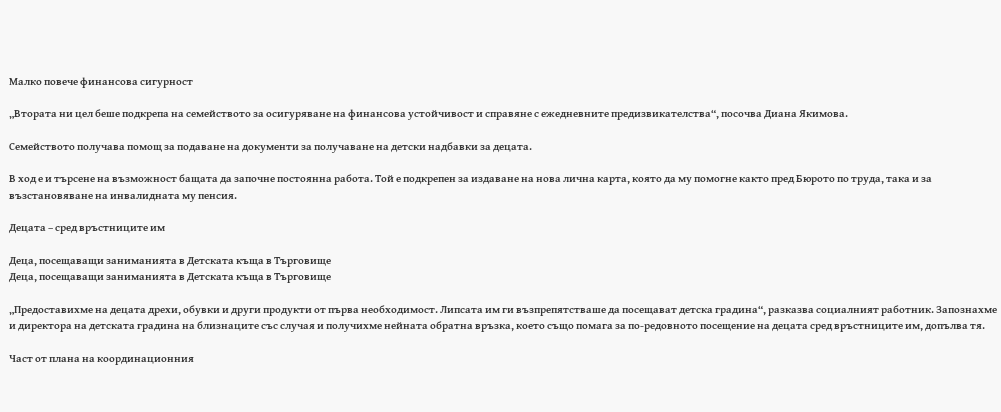Малко повече финансова сигурност

„Втората ни цел беше подкрепа на семейството за осигуряване на финансова устойчивост и справяне с ежедневните предизвикателства“, посочва Диана Якимова.

Семейството получава помощ за подаване на документи за получаване на детски надбавки за децата.

В ход е и търсене на възможност бащата да започне постоянна работа. Той е подкрепен за издаване на нова лична карта, която да му помогне както пред Бюрото по труда, така и за възстановяване на инвалидната му пенсия.

Децата – сред връстниците им

Деца, посещаващи заниманията в Детската къща в Търговище
Деца, посещаващи заниманията в Детската къща в Търговище

„Предоставихме на децата дрехи, обувки и други продукти от първа необходимост. Липсата им ги възпрепятстваше да посещават детска градина“, разказва социалният работник. Запознахме и директора на детската градина на близнаците със случая и получихме нейната обратна връзка, което също помага за по-редовното посещение на децата сред връстниците им, допълва тя.

Част от плана на координационния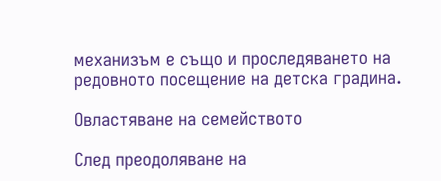механизъм е също и проследяването на редовното посещение на детска градина.

Овластяване на семейството

След преодоляване на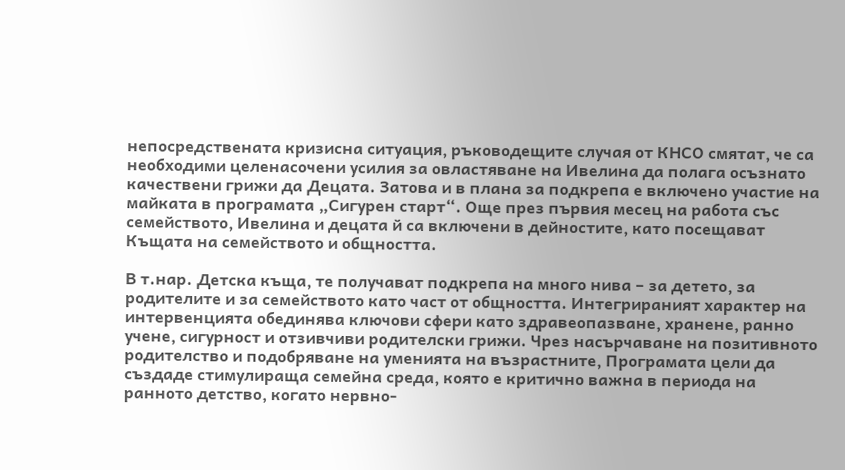непосредствената кризисна ситуация, ръководещите случая от КНСО смятат, че са необходими целенасочени усилия за овластяване на Ивелина да полага осъзнато качествени грижи да Децата. Затова и в плана за подкрепа е включено участие на майката в програмата „Сигурен старт“. Още през първия месец на работа със семейството, Ивелина и децата й са включени в дейностите, като посещават  Къщата на семейството и общността.

В т.нар. Детска къща, те получават подкрепа на много нива – за детето, за родителите и за семейството като част от общността. Интегрираният характер на интервенцията обединява ключови сфери като здравеопазване, хранене, ранно учене, сигурност и отзивчиви родителски грижи. Чрез насърчаване на позитивното родителство и подобряване на уменията на възрастните, Програмата цели да създаде стимулираща семейна среда, която е критично важна в периода на ранното детство, когато нервно-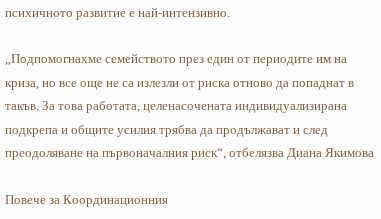психичното развитие е най-интензивно.

„Подпомогнахме семейството през един от периодите им на криза, но все още не са излезли от риска отново да попаднат в такъв. За това работата, целенасочената индивидуализирана подкрепа и общите усилия трябва да продължават и след преодоляване на първоначалния риск“, отбелязва Диана Якимова

Повече за Координационния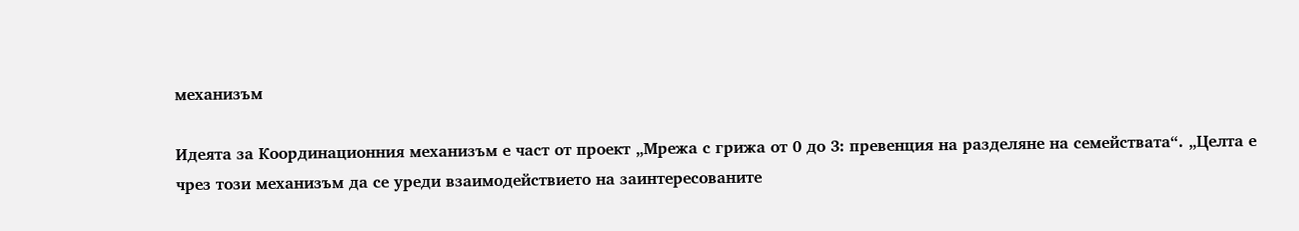механизъм

Идеята за Координационния механизъм е част от проект „Мрежа с грижа от 0 до 3: превенция на разделяне на семействата“. „Целта е чрез този механизъм да се уреди взаимодействието на заинтересованите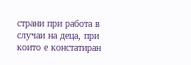страни при работа в случаи на деца, при които е констатиран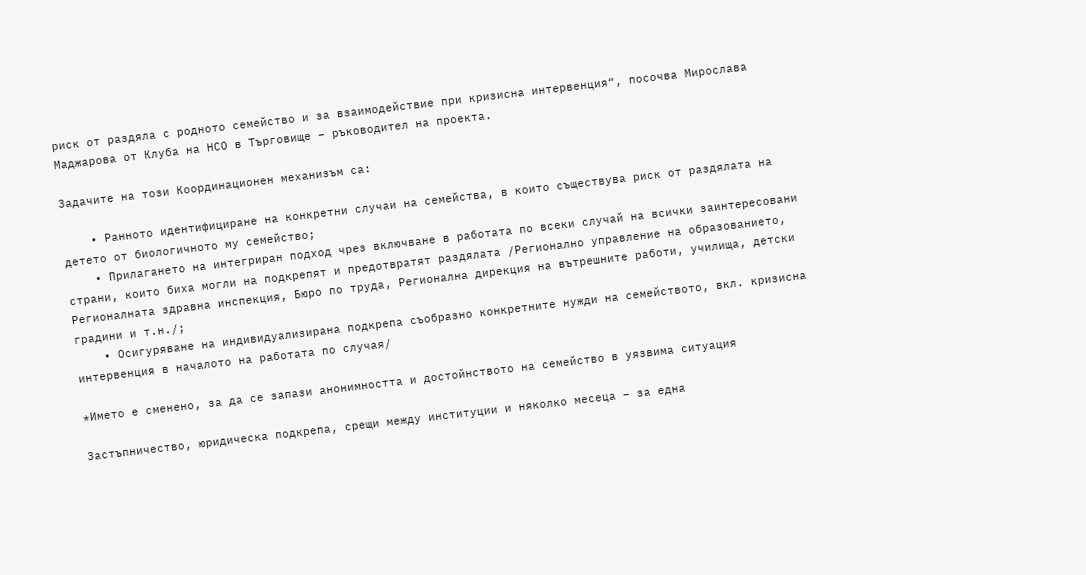риск от раздяла с родното семейство и за взаимодействие при кризисна интервенция“, посочва Мирослава Маджарова от Клуба на НСО в Търговище – ръководител на проекта.

Задачите на този Координационен механизъм са:

    • Ранното идентифициране на конкретни случаи на семейства, в които съществува риск от раздялата на детето от биологичното му семейство;
    • Прилагането на интегриран подход чрез включване в работата по всеки случай на всички заинтересовани страни, които биха могли на подкрепят и предотвратят раздялата /Регионално управление на образованието, Регионалната здравна инспекция, Бюро по труда, Регионална дирекция на вътрешните работи, училища, детски градини и т.н./;
    • Осигуряване на индивидуализирана подкрепа съобразно конкретните нужди на семейството, вкл. кризисна интервенция в началото на работата по случая/

*Името е сменено, за да се запази анонимността и достойнството на семейство в уязвима ситуация

Застъпничество, юридическа подкрепа, срещи между институции и няколко месеца – за една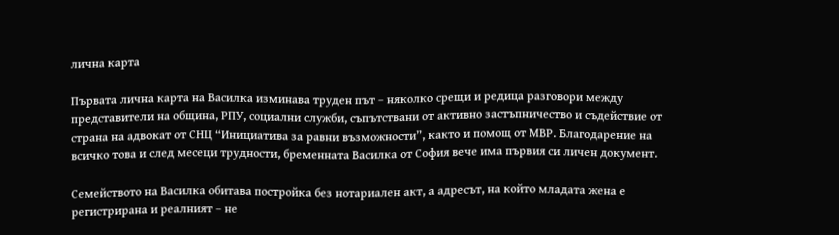лична карта

Първата лична карта на Василка изминава труден път – няколко срещи и редица разговори между представители на община, РПУ, социални служби, съпътствани от активно застъпничество и съдействие от страна на адвокат от СНЦ “Инициатива за равни възможности”, както и помощ от МВР. Благодарение на всичко това и след месеци трудности, бременната Василка от София вече има първия си личен документ.

Семейството на Василка обитава постройка без нотариален акт, а адресът, на който младата жена е регистрирана и реалният – не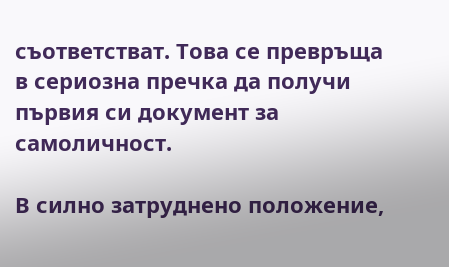съответстват. Това се превръща в сериозна пречка да получи първия си документ за самоличност.

В силно затруднено положение,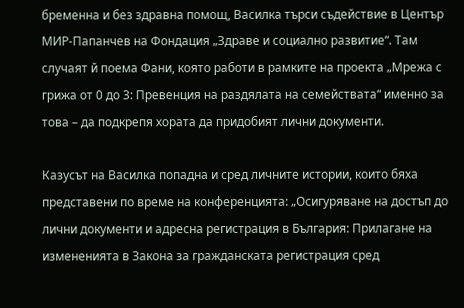бременна и без здравна помощ, Василка търси съдействие в Център МИР-Папанчев на Фондация „Здраве и социално развитие“. Там случаят й поема Фани, която работи в рамките на проекта „Мрежа с грижа от 0 до 3: Превенция на раздялата на семействата“ именно за това – да подкрепя хората да придобият лични документи.

Казусът на Василка попадна и сред личните истории, които бяха представени по време на конференцията: „Осигуряване на достъп до лични документи и адресна регистрация в България: Прилагане на измененията в Закона за гражданската регистрация сред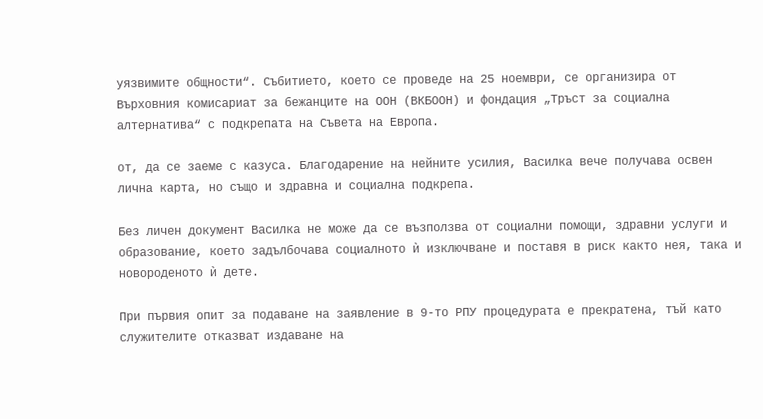уязвимите общности“. Събитието, което се проведе на 25 ноември, се организира от Върховния комисариат за бежанците на ООН (ВКБООН) и фондация „Тръст за социална алтернатива“ с подкрепата на Съвета на Европа.

от, да се заеме с казуса. Благодарение на нейните усилия, Василка вече получава освен лична карта, но също и здравна и социална подкрепа.

Без личен документ Василка не може да се възползва от социални помощи, здравни услуги и образование, което задълбочава социалното ѝ изключване и поставя в риск както нея, така и новороденото ѝ дете.

При първия опит за подаване на заявление в 9-то РПУ процедурата е прекратена, тъй като служителите отказват издаване на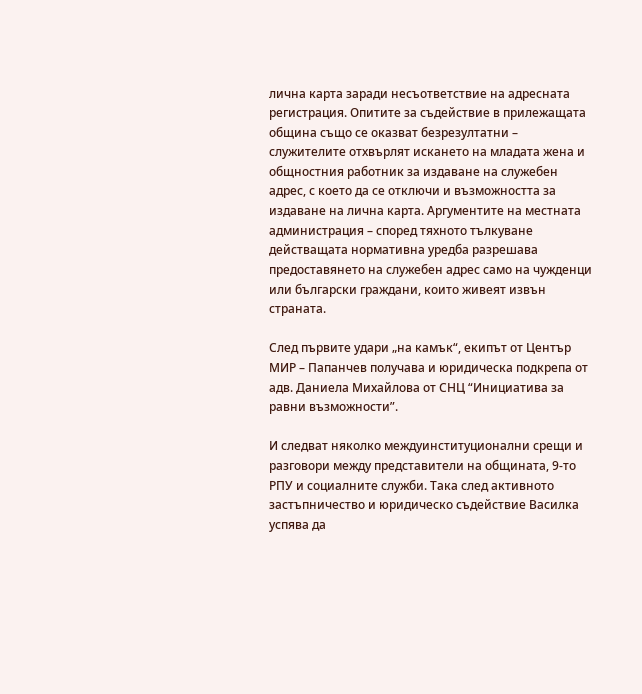лична карта заради несъответствие на адресната регистрация. Опитите за съдействие в прилежащата община също се оказват безрезултатни – служителите отхвърлят искането на младата жена и общностния работник за издаване на служебен адрес, с което да се отключи и възможността за издаване на лична карта. Аргументите на местната администрация – според тяхното тълкуване действащата нормативна уредба разрешава предоставянето на служебен адрес само на чужденци или български граждани, които живеят извън страната.

След първите удари „на камък“, екипът от Център МИР – Папанчев получава и юридическа подкрепа от адв. Даниела Михайлова от СНЦ “Инициатива за равни възможности”.

И следват няколко междуинституционални срещи и разговори между представители на общината, 9-то РПУ и социалните служби. Така след активното застъпничество и юридическо съдействие Василка успява да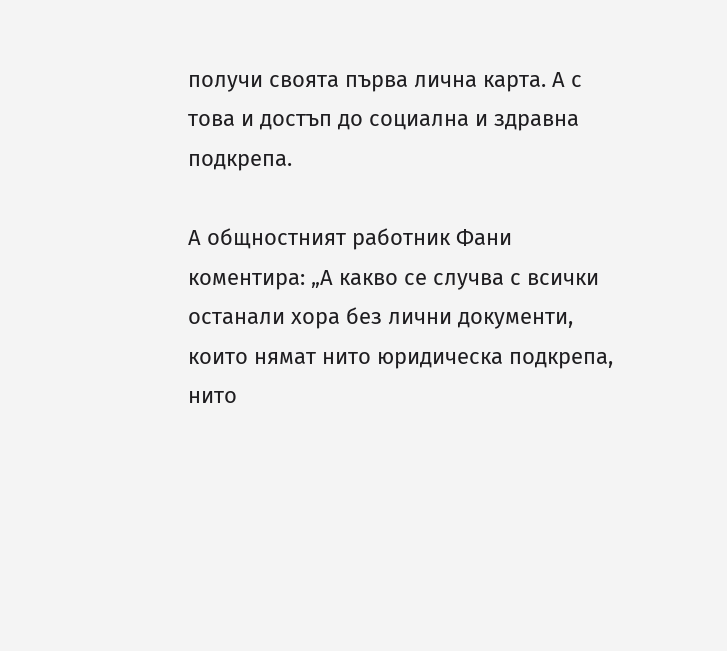получи своята първа лична карта. А с това и достъп до социална и здравна подкрепа.

А общностният работник Фани коментира: „А какво се случва с всички останали хора без лични документи, които нямат нито юридическа подкрепа, нито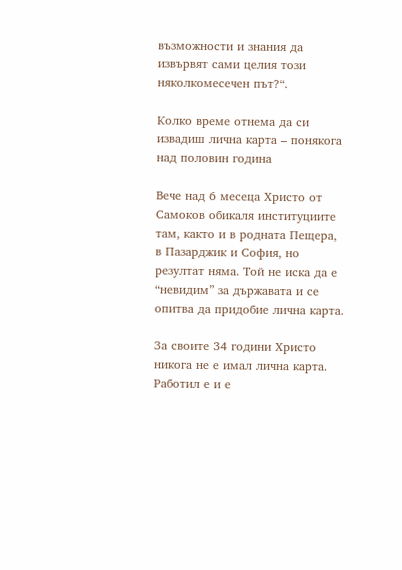възможности и знания да извървят сами целия този няколкомесечен път?“.

Колко време отнема да си извадиш лична карта – понякога над половин година

Вече над 6 месеца Христо от Самоков обикаля институциите там, както и в родната Пещера, в Пазарджик и София, но резултат няма. Той не иска да е “невидим” за държавата и се опитва да придобие лична карта.

За своите 34 години Христо никога не е имал лична карта. Работил е и е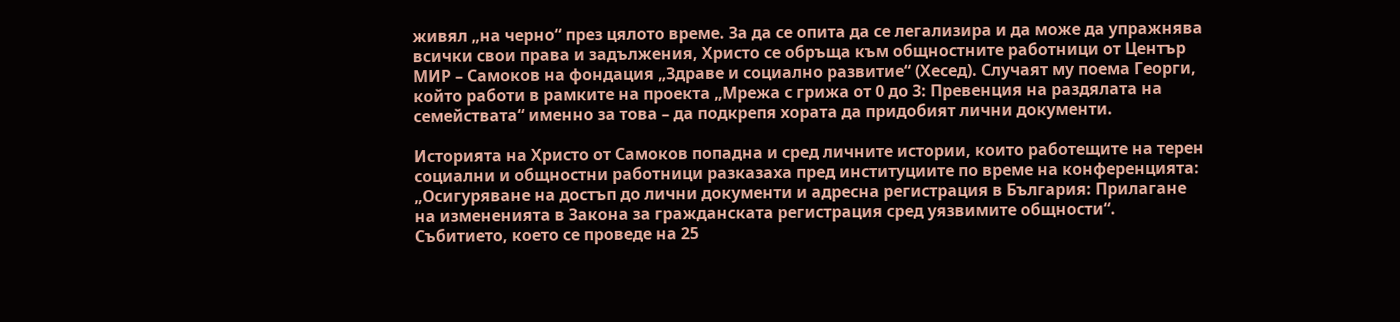живял „на черно“ през цялото време. За да се опита да се легализира и да може да упражнява всички свои права и задължения, Христо се обръща към общностните работници от Център МИР – Самоков на фондация „Здраве и социално развитие“ (Хесед). Случаят му поема Георги, който работи в рамките на проекта „Мрежа с грижа от 0 до 3: Превенция на раздялата на семействата“ именно за това – да подкрепя хората да придобият лични документи.

Историята на Христо от Самоков попадна и сред личните истории, които работещите на терен социални и общностни работници разказаха пред институциите по време на конференцията: „Осигуряване на достъп до лични документи и адресна регистрация в България: Прилагане на измененията в Закона за гражданската регистрация сред уязвимите общности“. Събитието, което се проведе на 25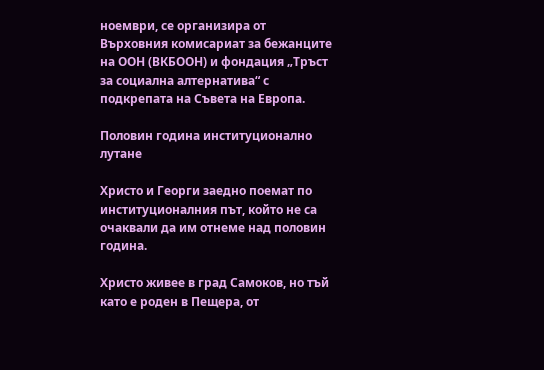ноември, се организира от Върховния комисариат за бежанците на ООН (ВКБООН) и фондация „Тръст за социална алтернатива“ с подкрепата на Съвета на Европа.

Половин година институционално лутане

Христо и Георги заедно поемат по институционалния път, който не са очаквали да им отнеме над половин година.

Христо живее в град Самоков, но тъй като е роден в Пещера, от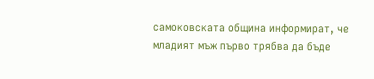самоковската община информират, че младият мъж първо трябва да бъде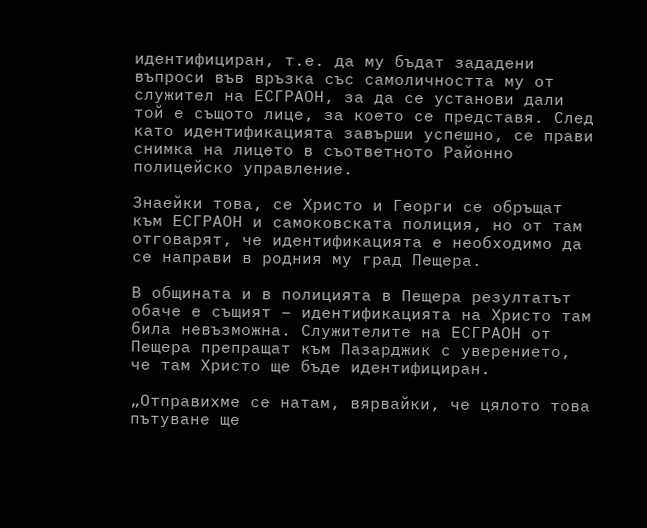идентифициран, т.е. да му бъдат зададени въпроси във връзка със самоличността му от служител на ЕСГРАОН, за да се установи дали той е същото лице, за което се представя. След като идентификацията завърши успешно, се прави снимка на лицето в съответното Районно полицейско управление.

Знаейки това, се Христо и Георги се обръщат към ЕСГРАОН и самоковската полиция, но от там отговарят, че идентификацията е необходимо да се направи в родния му град Пещера.

В общината и в полицията в Пещера резултатът обаче е същият – идентификацията на Христо там била невъзможна. Служителите на ЕСГРАОН от Пещера препращат към Пазарджик с уверението, че там Христо ще бъде идентифициран.

„Отправихме се натам, вярвайки, че цялото това пътуване ще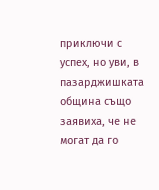приключи с успех, но уви, в пазарджишката община също заявиха, че не могат да го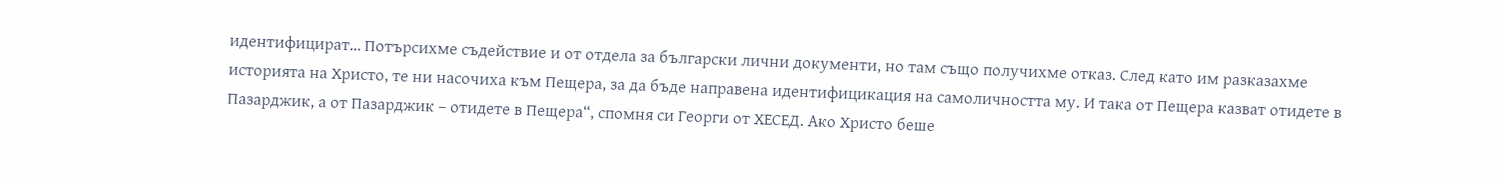идентифицират… Потърсихме съдействие и от отдела за български лични документи, но там също получихме отказ. След като им разказахме историята на Христо, те ни насочиха към Пещера, за да бъде направена идентифицикация на самоличността му. И така от Пещера казват отидете в Пазарджик, а от Пазарджик – отидете в Пещера“, спомня си Георги от ХЕСЕД. Ако Христо беше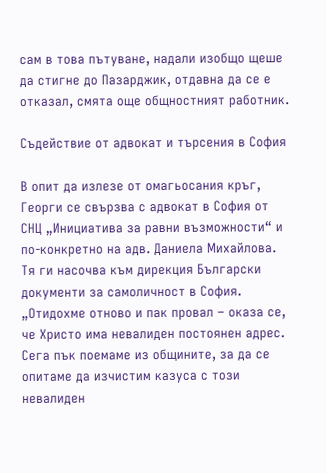сам в това пътуване, надали изобщо щеше да стигне до Пазарджик, отдавна да се е отказал, смята още общностният работник.

Съдействие от адвокат и търсения в София

В опит да излезе от омагьосания кръг, Георги се свързва с адвокат в София от СНЦ „Инициатива за равни възможности“ и по-конкретно на адв. Даниела Михайлова. Тя ги насочва към дирекция Български документи за самоличност в София. „Отидохме отново и пак провал – оказа се, че Христо има невалиден постоянен адрес. Сега пък поемаме из общините, за да се опитаме да изчистим казуса с този невалиден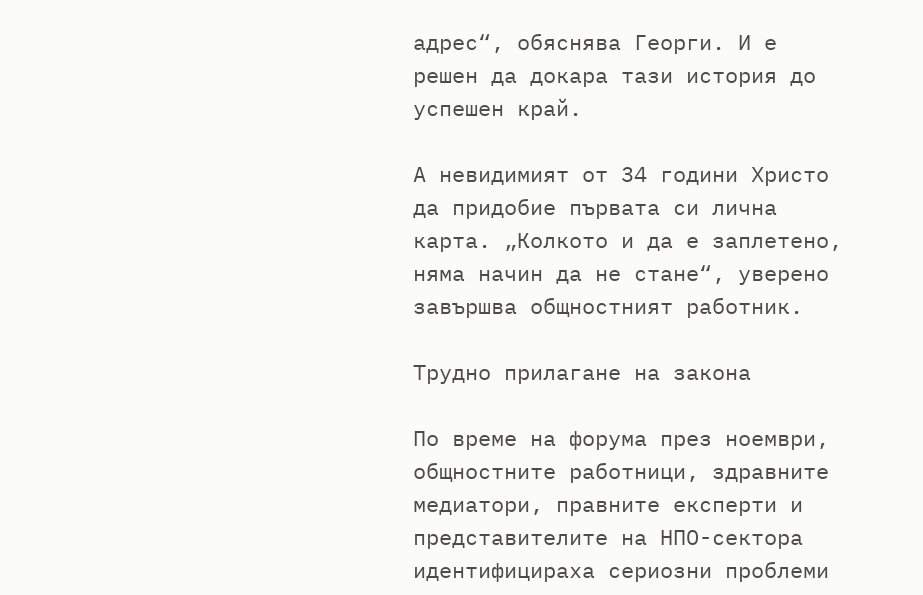адрес“, обяснява Георги. И е решен да докара тази история до успешен край.

А невидимият от 34 години Христо да придобие първата си лична карта. „Колкото и да е заплетено, няма начин да не стане“, уверено завършва общностният работник.

Трудно прилагане на закона

По време на форума през ноември, общностните работници, здравните медиатори, правните експерти и представителите на НПО-сектора идентифицираха сериозни проблеми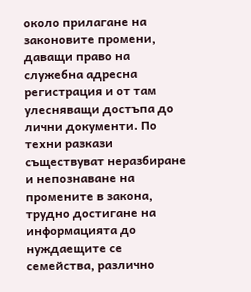около прилагане на законовите промени, даващи право на служебна адресна регистрация и от там улесняващи достъпа до лични документи. По техни разкази съществуват неразбиране и непознаване на промените в закона, трудно достигане на информацията до нуждаещите се семейства, различно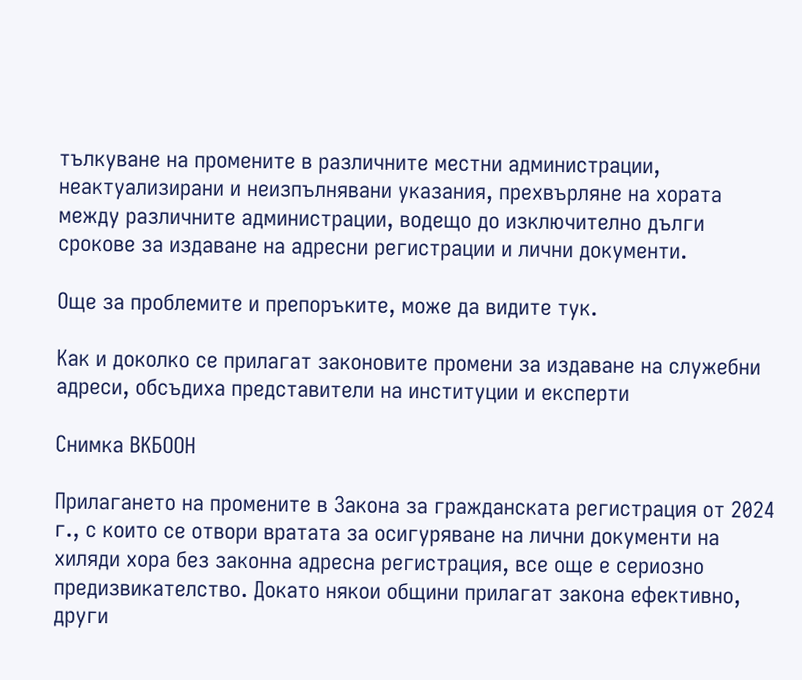тълкуване на промените в различните местни администрации, неактуализирани и неизпълнявани указания, прехвърляне на хората между различните администрации, водещо до изключително дълги срокове за издаване на адресни регистрации и лични документи.

Още за проблемите и препоръките, може да видите тук.

Как и доколко се прилагат законовите промени за издаване на служебни адреси, обсъдиха представители на институции и експерти

Снимка ВКБООН

Прилагането на промените в Закона за гражданската регистрация от 2024 г., с които се отвори вратата за осигуряване на лични документи на хиляди хора без законна адресна регистрация, все още е сериозно предизвикателство. Докато някои общини прилагат закона ефективно, други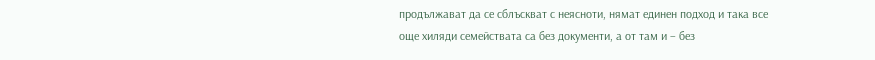продължават да се сблъскват с неясноти, нямат единен подход и така все още хиляди семействата са без документи, а от там и – без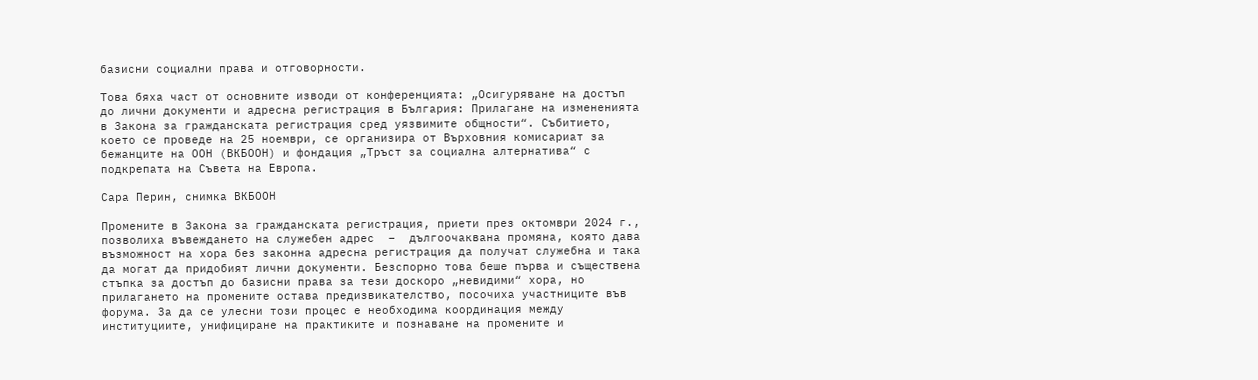базисни социални права и отговорности.

Това бяха част от основните изводи от конференцията: „Осигуряване на достъп до лични документи и адресна регистрация в България: Прилагане на измененията в Закона за гражданската регистрация сред уязвимите общности“. Събитието, което се проведе на 25 ноември, се организира от Върховния комисариат за бежанците на ООН (ВКБООН) и фондация „Тръст за социална алтернатива“ с подкрепата на Съвета на Европа.

Сара Перин, снимка ВКБООН

Промените в Закона за гражданската регистрация, приети през октомври 2024 г., позволиха въвеждането на служебен адрес  –  дългоочаквана промяна, която дава възможност на хора без законна адресна регистрация да получат служебна и така да могат да придобият лични документи. Безспорно това беше първа и съществена стъпка за достъп до базисни права за тези доскоро „невидими“ хора, но прилагането на промените остава предизвикателство, посочиха участниците във форума. За да се улесни този процес е необходима координация между институциите, унифициране на практиките и познаване на промените и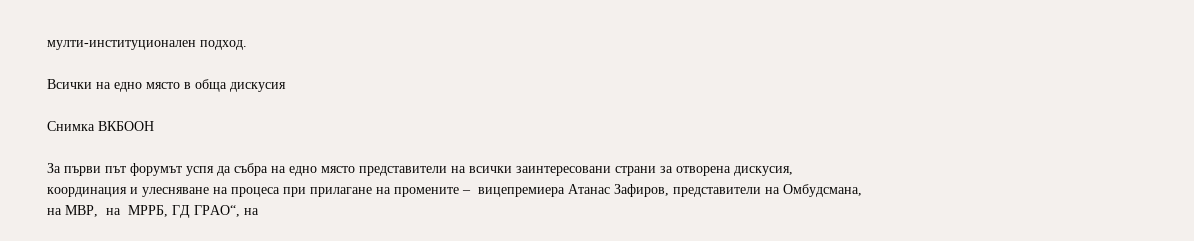мулти-институционален подход.

Всички на едно място в обща дискусия

Снимка ВКБООН

За първи път форумът успя да събра на едно място представители на всички заинтересовани страни за отворена дискусия, координация и улесняване на процеса при прилагане на промените –  вицепремиера Атанас Зафиров, представители на Омбудсмана, на МВР,  на  МРРБ, ГД ГРАО“, на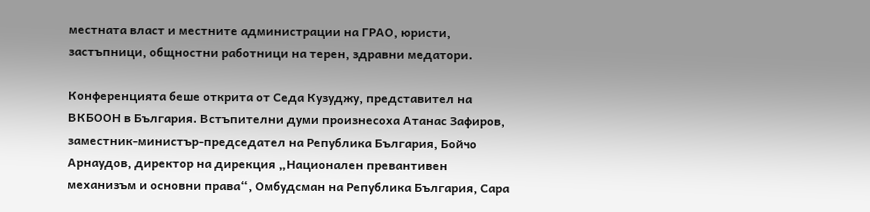местната власт и местните администрации на ГРАО, юристи, застъпници, общностни работници на терен, здравни медатори.

Конференцията беше открита от Седа Кузуджу, представител на ВКБООН в България. Встъпителни думи произнесоха Атанас Зафиров, заместник-министър-председател на Република България, Бойчо Арнаудов, директор на дирекция „Национален превантивен механизъм и основни права“, Омбудсман на Република България, Сара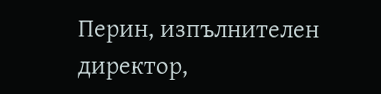Перин, изпълнителен директор,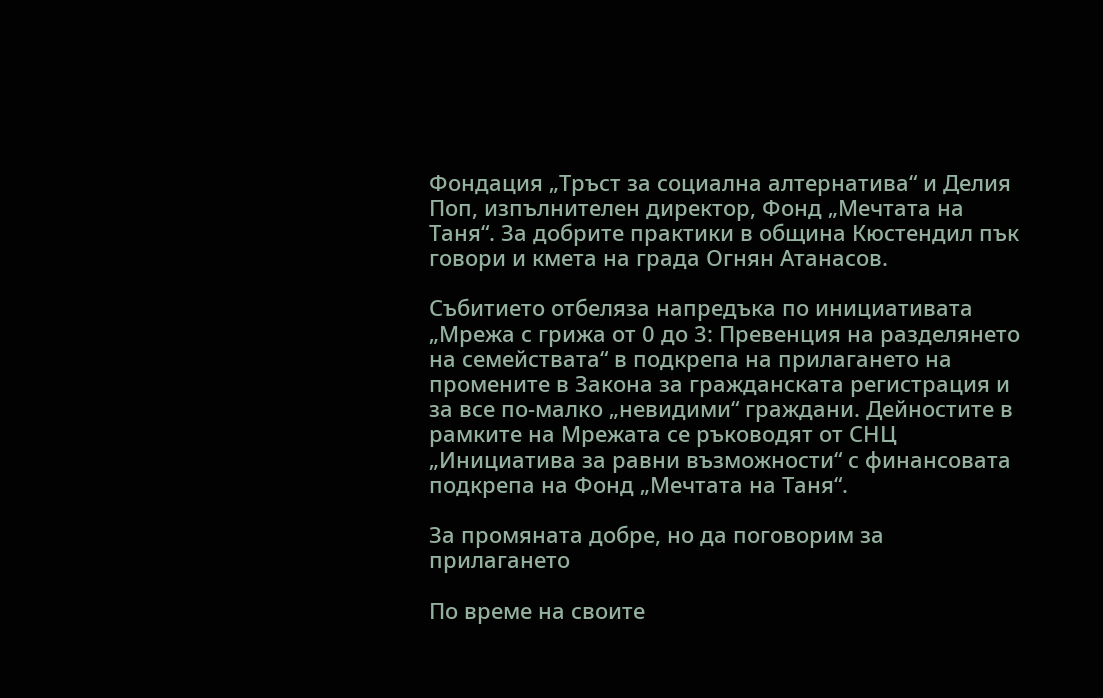Фондация „Тръст за социална алтернатива“ и Делия Поп, изпълнителен директор, Фонд „Мечтата на Таня“. За добрите практики в община Кюстендил пък говори и кмета на града Огнян Атанасов.

Събитието отбеляза напредъка по инициативата „Мрежа с грижа от 0 до 3: Превенция на разделянето на семействата“ в подкрепа на прилагането на промените в Закона за гражданската регистрация и за все по-малко „невидими“ граждани. Дейностите в рамките на Мрежата се ръководят от СНЦ „Инициатива за равни възможности“ с финансовата подкрепа на Фонд „Мечтата на Таня“.

За промяната добре, но да поговорим за прилагането

По време на своите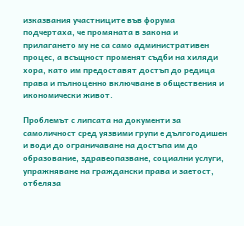изказвания участниците във форума подчертаха, че промяната в закона и прилагането му не са само административен процес, а всъщност променят съдби на хиляди хора, като им предоставят достъп до редица права и пълноценно включване в обществения и икономически живот.

Проблемът с липсата на документи за самоличност сред уязвими групи е дългогодишен и води до ограничаване на достъпа им до образование, здравеопазване, социални услуги, упражняване на граждански права и заетост, отбеляза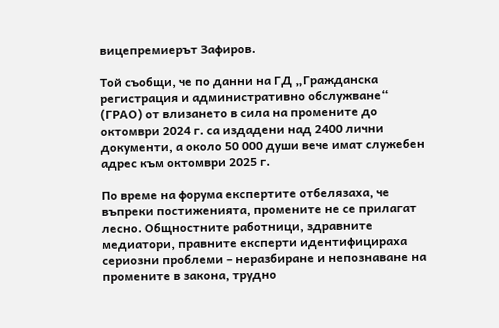вицепремиерът Зафиров.

Той съобщи, че по данни на ГД „Гражданска регистрация и административно обслужване“ (ГРАО) от влизането в сила на промените до октомври 2024 г. са издадени над 2400 лични документи, а около 50 000 души вече имат служебен адрес към октомври 2025 г.

По време на форума експертите отбелязаха, че въпреки постиженията, промените не се прилагат лесно. Общностните работници, здравните медиатори, правните експерти идентифицираха сериозни проблеми – неразбиране и непознаване на промените в закона, трудно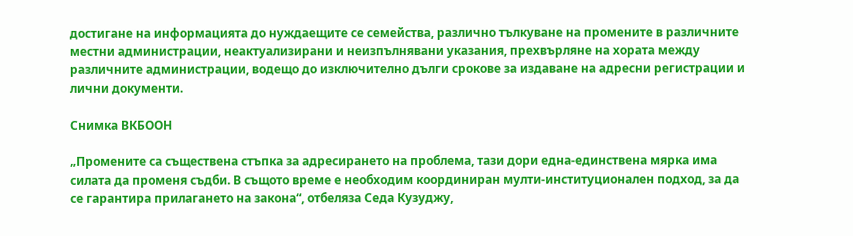достигане на информацията до нуждаещите се семейства, различно тълкуване на промените в различните местни администрации, неактуализирани и неизпълнявани указания, прехвърляне на хората между различните администрации, водещо до изключително дълги срокове за издаване на адресни регистрации и лични документи.

Снимка ВКБООН

„Промените са съществена стъпка за адресирането на проблема, тази дори една-единствена мярка има силата да променя съдби. В същото време е необходим координиран мулти-институционален подход, за да се гарантира прилагането на закона“, отбеляза Седа Кузуджу,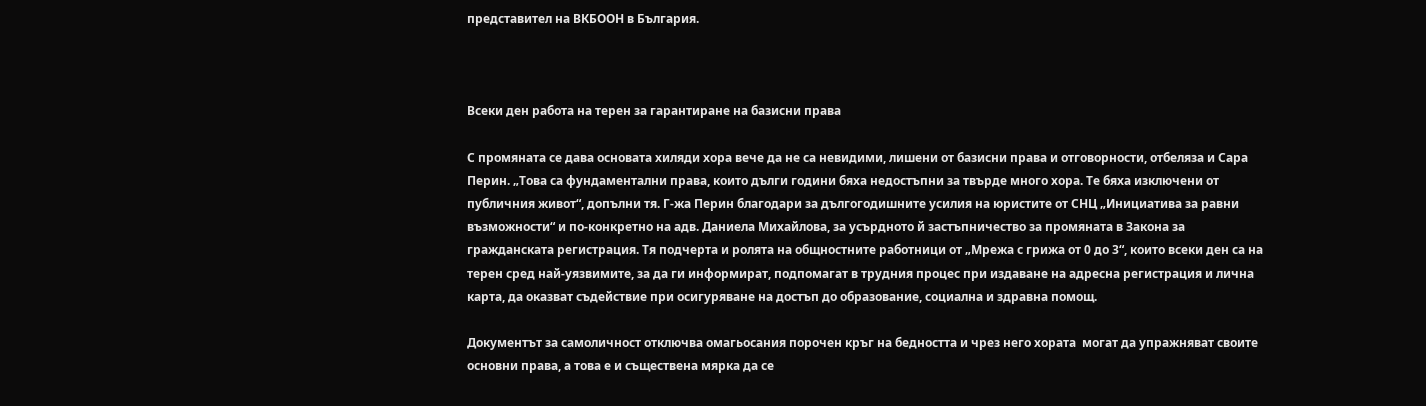представител на ВКБООН в България.



Всеки ден работа на терен за гарантиране на базисни права

С промяната се дава основата хиляди хора вече да не са невидими, лишени от базисни права и отговорности, отбеляза и Сара Перин. „Това са фундаментални права, които дълги години бяха недостъпни за твърде много хора. Те бяха изключени от публичния живот“, допълни тя. Г-жа Перин благодари за дългогодишните усилия на юристите от СНЦ „Инициатива за равни възможности“ и по-конкретно на адв. Даниела Михайлова, за усърдното й застъпничество за промяната в Закона за гражданската регистрация. Тя подчерта и ролята на общностните работници от „Мрежа с грижа от 0 до 3“, които всеки ден са на терен сред най-уязвимите, за да ги информират, подпомагат в трудния процес при издаване на адресна регистрация и лична карта, да оказват съдействие при осигуряване на достъп до образование, социална и здравна помощ.

Документът за самоличност отключва омагьосания порочен кръг на бедността и чрез него хората  могат да упражняват своите основни права, а това е и съществена мярка да се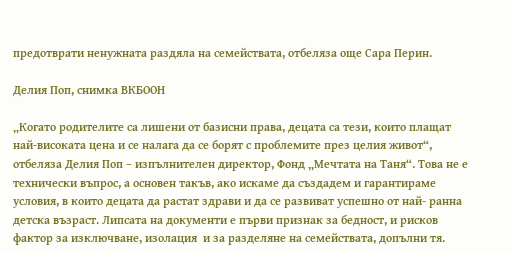предотврати ненужната раздяла на семействата, отбеляза още Сара Перин.

Делия Поп, снимка ВКБООН

„Когато родителите са лишени от базисни права, децата са тези, които плащат най-високата цена и се налага да се борят с проблемите през целия живот“, отбеляза Делия Поп – изпълнителен директор, Фонд „Мечтата на Таня“. Това не е технически въпрос, а основен такъв, ако искаме да създадем и гарантираме условия, в които децата да растат здрави и да се развиват успешно от най- ранна детска възраст. Липсата на документи е първи признак за бедност, и рисков фактор за изключване, изолация  и за разделяне на семействата, допълни тя.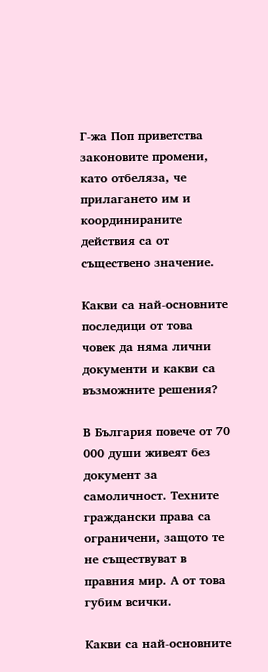Г-жа Поп приветства законовите промени, като отбеляза, че прилагането им и координираните действия са от съществено значение.

Какви са най-основните последици от това човек да няма лични документи и какви са възможните решения?

В България повече от 70 000 души живеят без документ за самоличност. Техните граждански права са ограничени, защото те не съществуват в правния мир. А от това губим всички.

Какви са най-основните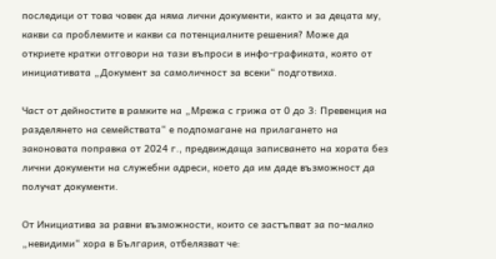последици от това човек да няма лични документи, както и за децата му, какви са проблемите и какви са потенциалните решения? Може да откриете кратки отговори на тази въпроси в инфо-графиката, която от инициативата „Документ за самоличност за всеки“ подготвиха.

Част от дейностите в рамките на „Мрежа с грижа от 0 до 3: Превенция на разделянето на семействата“ е подпомагане на прилагането на законовата поправка от 2024 г., предвиждаща записването на хората без лични документи на служебни адреси, което да им даде възможност да получат документи.

От Инициатива за равни възможности, които се застъпват за по-малко „невидими“ хора в България, отбелязват че: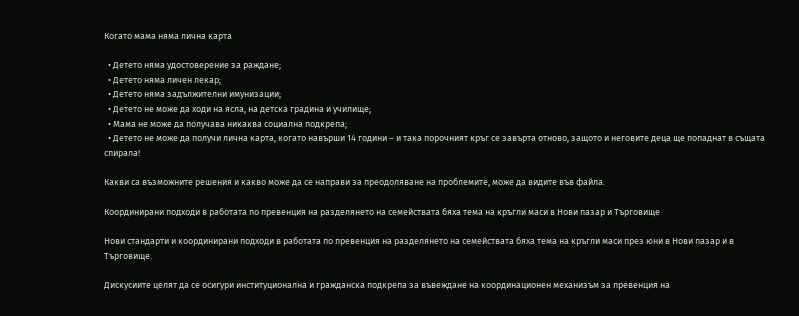Когато мама няма лична карта

  • Детето няма удостоверение за раждане;
  • Детето няма личен лекар;
  • Детето няма задължителни имунизации;
  • Детето не може да ходи на ясла, на детска градина и училище;
  • Мама не може да получава никаква социална подкрепа;
  • Детето не може да получи лична карта, когато навърши 14 години – и така порочният кръг се завърта отново, защото и неговите деца ще попаднат в същата спирала!

Какви са възможните решения и какво може да се направи за преодоляване на проблемите, може да видите във файла.

Координирани подходи в работата по превенция на разделянето на семействата бяха тема на кръгли маси в Нови пазар и Търговище

Нови стандарти и координирани подходи в работата по превенция на разделянето на семействата бяха тема на кръгли маси през юни в Нови пазар и в Търговище.

Дискусиите целят да се осигури институционална и гражданска подкрепа за въвеждане на координационен механизъм за превенция на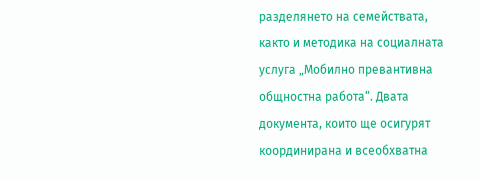разделянето на семействата, както и методика на социалната услуга „Мобилно превантивна общностна работа“. Двата документа, които ще осигурят координирана и всеобхватна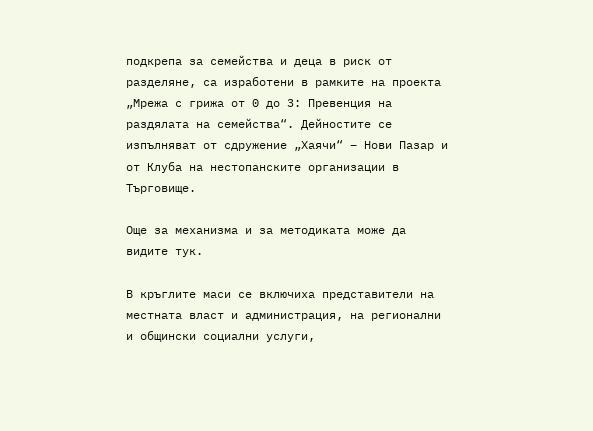подкрепа за семейства и деца в риск от разделяне, са изработени в рамките на проекта „Мрежа с грижа от 0 до 3: Превенция на раздялата на семейства“. Дейностите се изпълняват от сдружение „Хаячи“ – Нови Пазар и от Клуба на нестопанските организации в Търговище.

Още за механизма и за методиката може да видите тук.

В кръглите маси се включиха представители на местната власт и администрация, на регионални и общински социални услуги,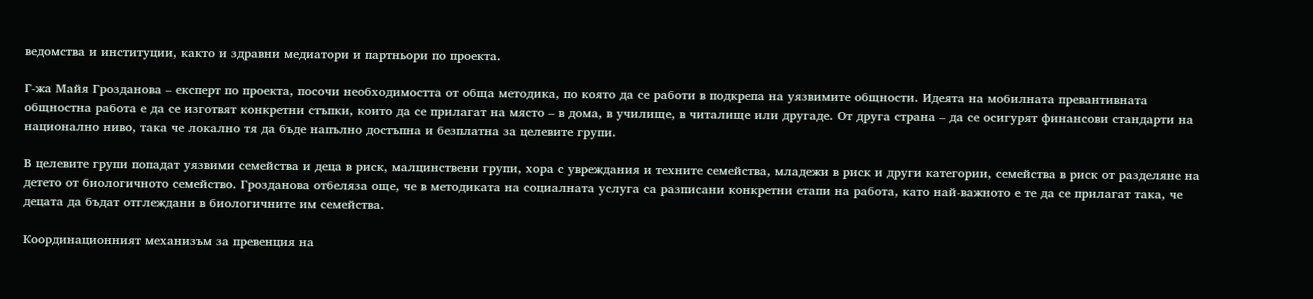ведомства и институции, както и здравни медиатори и партньори по проекта.

Г-жа Майя Грозданова – експерт по проекта, посочи необходимостта от обща методика, по която да се работи в подкрепа на уязвимите общности. Идеята на мобилната превантивната общностна работа е да се изготвят конкретни стъпки, които да се прилагат на място – в дома, в училище, в читалище или другаде. От друга страна – да се осигурят финансови стандарти на национално ниво, така че локално тя да бъде напълно достъпна и безплатна за целевите групи.

В целевите групи попадат уязвими семейства и деца в риск, малцинствени групи, хора с увреждания и техните семейства, младежи в риск и други категории, семейства в риск от разделяне на детето от биологичното семейство. Грозданова отбеляза още, че в методиката на социалната услуга са разписани конкретни етапи на работа, като най-важното е те да се прилагат така, че децата да бъдат отглеждани в биологичните им семейства.

Координационният механизъм за превенция на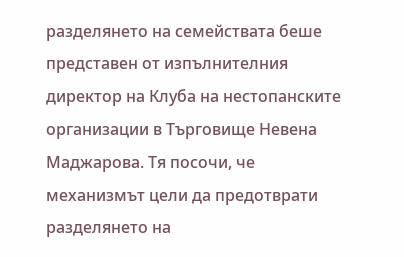разделянето на семействата беше представен от изпълнителния директор на Клуба на нестопанските организации в Търговище Невена Маджарова. Тя посочи, че механизмът цели да предотврати разделянето на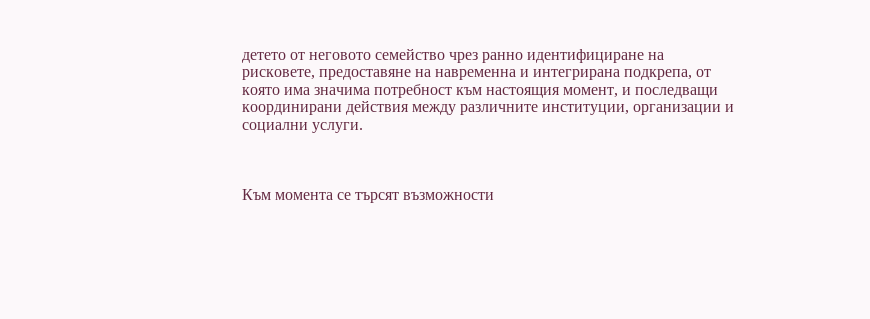детето от неговото семейство чрез ранно идентифициране на рисковете, предоставяне на навременна и интегрирана подкрепа, от която има значима потребност към настоящия момент, и последващи координирани действия между различните институции, организации и социални услуги.



Към момента се търсят възможности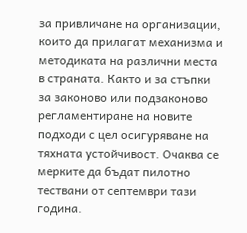за привличане на организации, които да прилагат механизма и методиката на различни места в страната. Както и за стъпки за законово или подзаконово регламентиране на новите подходи с цел осигуряване на тяхната устойчивост. Очаква се мерките да бъдат пилотно тествани от септември тази година.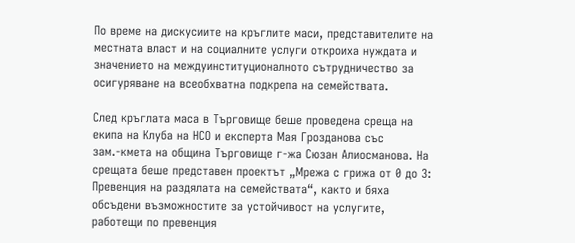По време на дискусиите на кръглите маси, представителите на местната власт и на социалните услуги откроиха нуждата и значението на междуинституционалното сътрудничество за осигуряване на всеобхватна подкрепа на семействата.

След кръглата маса в Търговище беше проведена среща на екипа на Клуба на НСО и експерта Мая Грозданова със зам.-кмета на община Търговище г-жа Сюзан Алиосманова. На срещата беше представен проектът „Мрежа с грижа от 0 до 3: Превенция на раздялата на семействата“, както и бяха обсъдени възможностите за устойчивост на услугите, работещи по превенция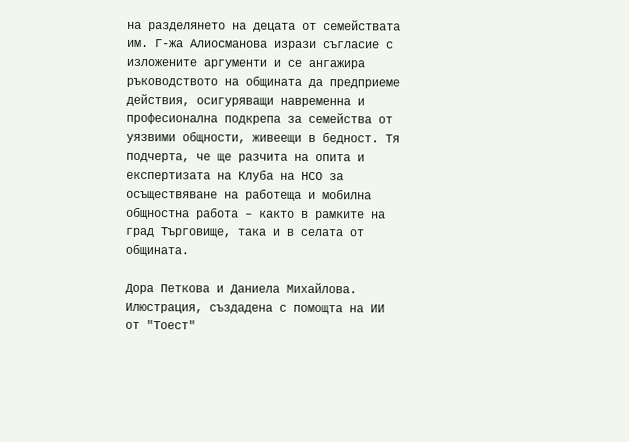на разделянето на децата от семействата им. Г-жа Алиосманова изрази съгласие с изложените аргументи и се ангажира ръководството на общината да предприеме действия, осигуряващи навременна и професионална подкрепа за семейства от уязвими общности, живеещи в бедност. Тя подчерта, че ще разчита на опита и експертизата на Клуба на НСО за осъществяване на работеща и мобилна общностна работа – както в рамките на град Търговище, така и в селата от общината.

Дора Петкова и Даниела Михайлова. Илюстрация, създадена с помощта на ИИ от "Тоест"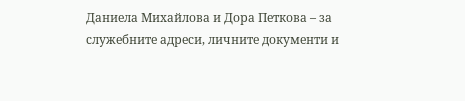Даниела Михайлова и Дора Петкова – за служебните адреси, личните документи и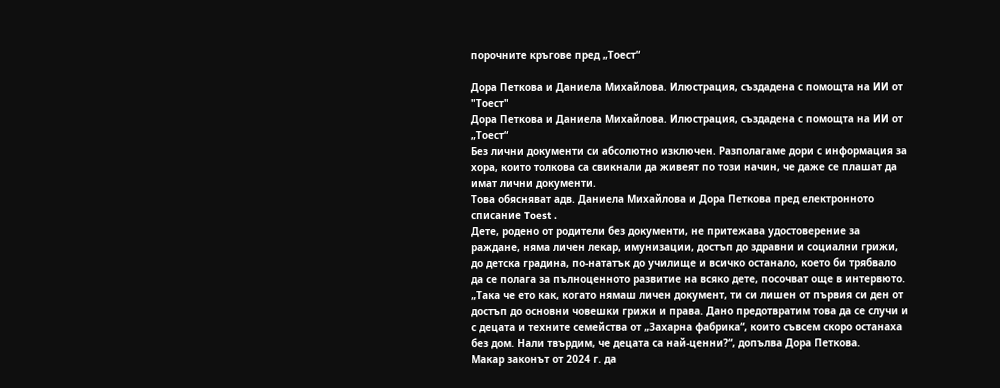порочните кръгове пред „Тоест“

Дора Петкова и Даниела Михайлова. Илюстрация, създадена с помощта на ИИ от "Тоест"
Дора Петкова и Даниела Михайлова. Илюстрация, създадена с помощта на ИИ от „Тоест“
Без лични документи си абсолютно изключен. Разполагаме дори с информация за хора, които толкова са свикнали да живеят по този начин, че даже се плашат да имат лични документи.
Това обясняват адв. Даниела Михайлова и Дора Петкова пред електронното списание Toest .
Дете, родено от родители без документи, не притежава удостоверение за раждане, няма личен лекар, имунизации, достъп до здравни и социални грижи, до детска градина, по-нататък до училище и всичко останало, което би трябвало да се полага за пълноценното развитие на всяко дете, посочват още в интервюто.
„Така че ето как, когато нямаш личен документ, ти си лишен от първия си ден от достъп до основни човешки грижи и права. Дано предотвратим това да се случи и с децата и техните семейства от „Захарна фабрика“, които съвсем скоро останаха без дом. Нали твърдим, че децата са най-ценни?“, допълва Дора Петкова.
Макар законът от 2024 г. да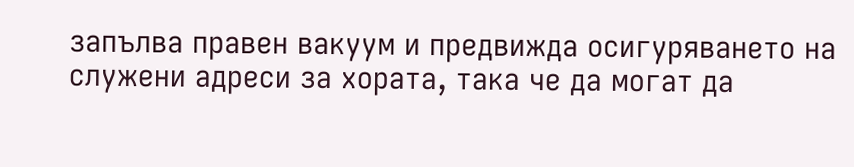запълва правен вакуум и предвижда осигуряването на служени адреси за хората, така че да могат да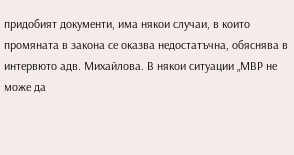придобият документи, има някои случаи, в които промяната в закона се оказва недостатъчна, обяснява в интервюто адв. Михайлова. В някои ситуации „МВР не може да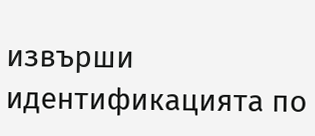извърши идентификацията по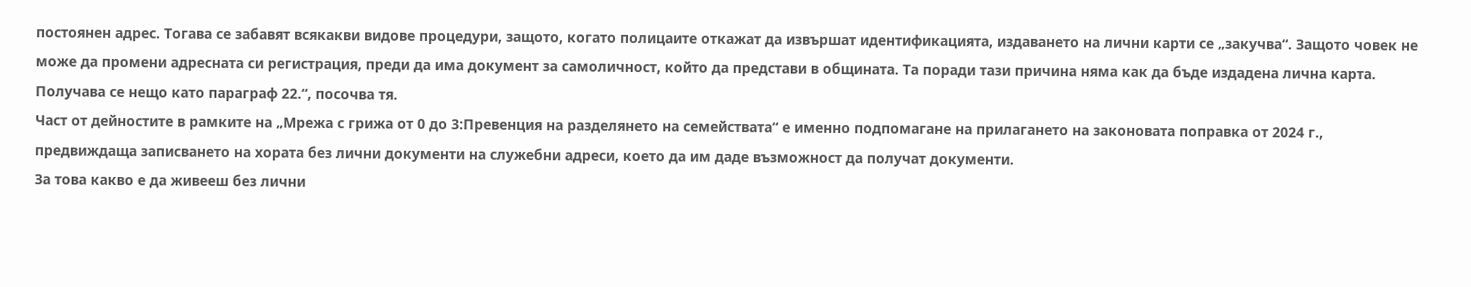постоянен адрес. Тогава се забавят всякакви видове процедури, защото, когато полицаите откажат да извършат идентификацията, издаването на лични карти се „закучва“. Защото човек не може да промени адресната си регистрация, преди да има документ за самоличност, който да представи в общината. Та поради тази причина няма как да бъде издадена лична карта. Получава се нещо като параграф 22.“, посочва тя.
Част от дейностите в рамките на „Мрежа с грижа от 0 до 3:Превенция на разделянето на семействата“ е именно подпомагане на прилагането на законовата поправка от 2024 г., предвиждаща записването на хората без лични документи на служебни адреси, което да им даде възможност да получат документи.
За това какво е да живееш без лични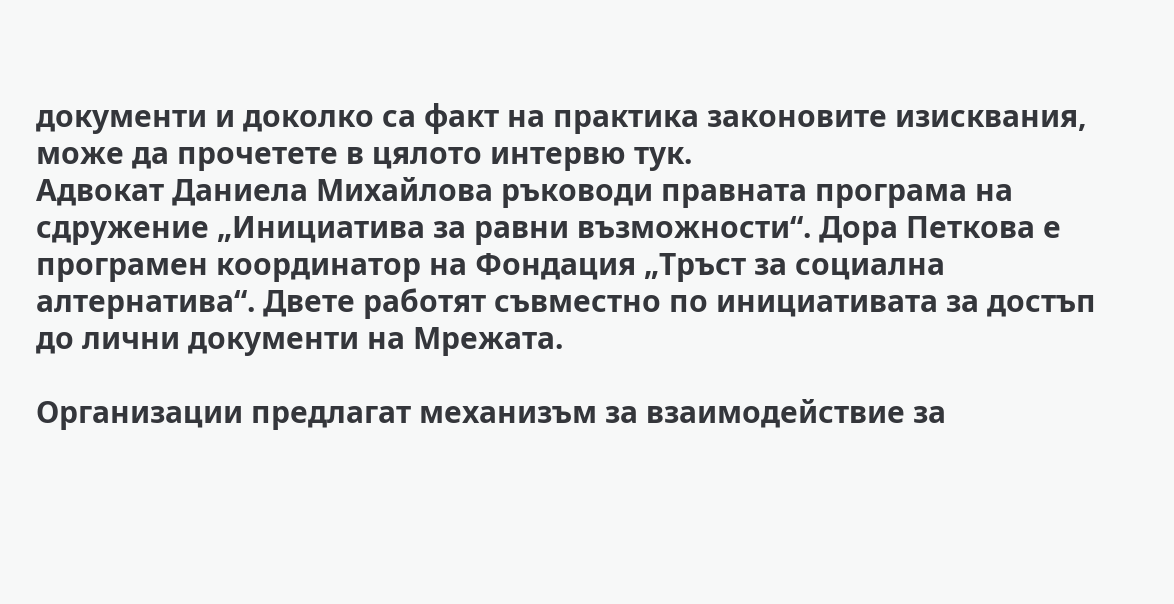документи и доколко са факт на практика законовите изисквания, може да прочетете в цялото интервю тук.
Адвокат Даниела Михайлова ръководи правната програма на сдружение „Инициатива за равни възможности“. Дора Петкова е програмен координатор на Фондация „Тръст за социална алтернатива“. Двете работят съвместно по инициативата за достъп до лични документи на Мрежата.

Организации предлагат механизъм за взаимодействие за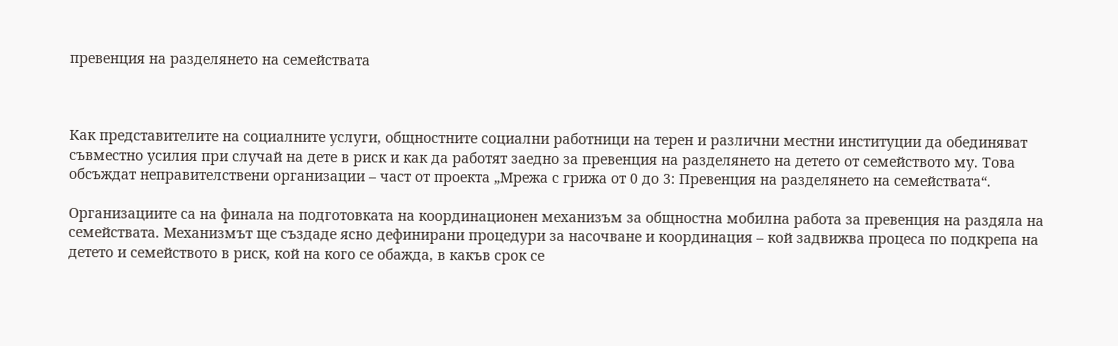превенция на разделянето на семействата



Как представителите на социалните услуги, общностните социални работници на терен и различни местни институции да обединяват съвместно усилия при случай на дете в риск и как да работят заедно за превенция на разделянето на детето от семейството му. Това обсъждат неправителствени организации – част от проекта „Мрежа с грижа от 0 до 3: Превенция на разделянето на семействата“.

Организациите са на финала на подготовката на координационен механизъм за общностна мобилна работа за превенция на раздяла на семействата. Механизмът ще създаде ясно дефинирани процедури за насочване и координация – кой задвижва процеса по подкрепа на детето и семейството в риск, кой на кого се обажда, в какъв срок се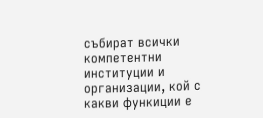събират всички компетентни институции и организации, кой с какви функиции е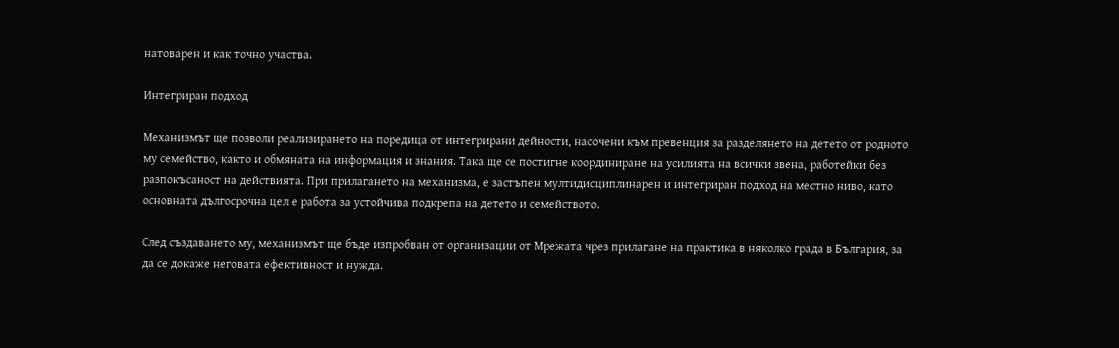натоварен и как точно участва.

Интегриран подход

Механизмът ще позволи реализирането на поредица от интегрирани дейности, насочени към превенция за разделянето на детето от родното му семейство, както и обмяната на информация и знания. Така ще се постигне координиране на усилията на всички звена, работейки без разпокъсаност на действията. При прилагането на механизма, е застъпен мултидисциплинарен и интегриран подход на местно ниво, като основната дългосрочна цел е работа за устойчива подкрепа на детето и семейството.

След създаването му, механизмът ще бъде изпробван от организации от Мрежата чрез прилагане на практика в няколко града в България, за да се докаже неговата ефективност и нужда.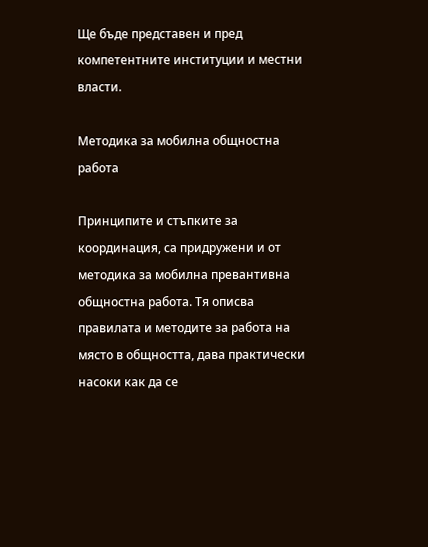Ще бъде представен и пред компетентните институции и местни власти.

Методика за мобилна общностна работа

Принципите и стъпките за координация, са придружени и от методика за мобилна превантивна общностна работа. Тя описва правилата и методите за работа на място в общността, дава практически насоки как да се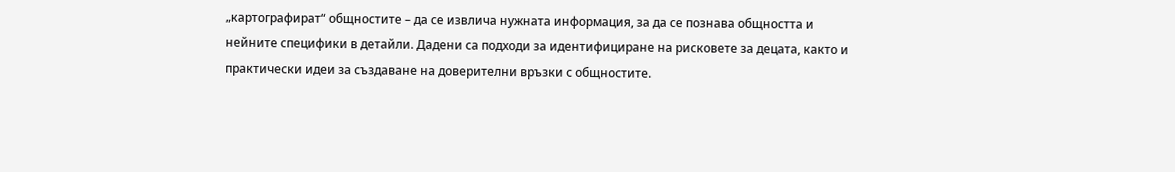„картографират“ общностите – да се извлича нужната информация, за да се познава общността и нейните специфики в детайли. Дадени са подходи за идентифициране на рисковете за децата, както и практически идеи за създаване на доверителни връзки с общностите.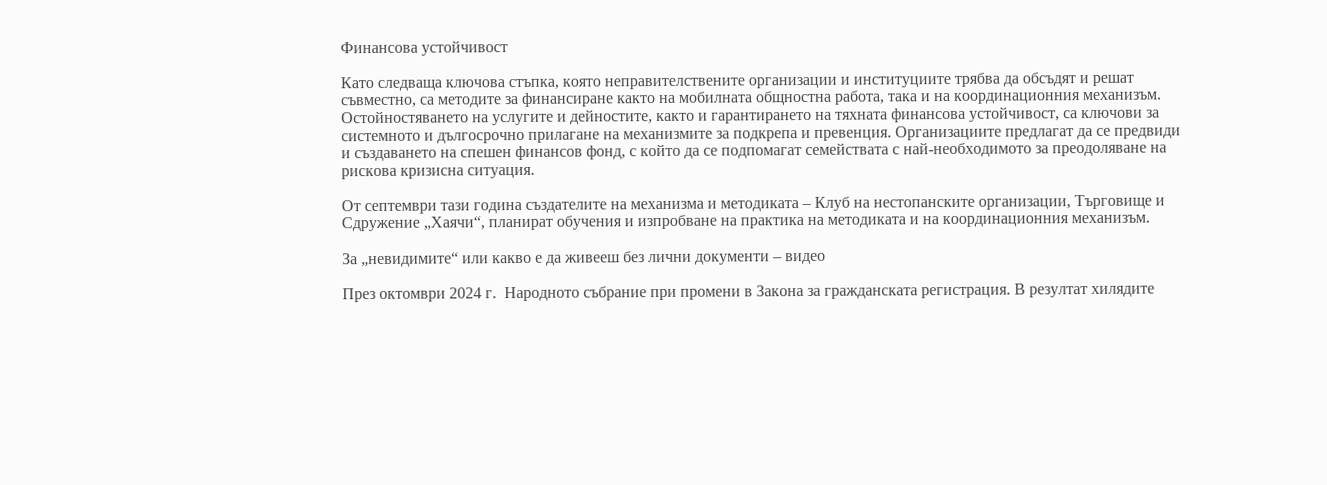Финансова устойчивост

Като следваща ключова стъпка, която неправителствените организации и институциите трябва да обсъдят и решат съвместно, са методите за финансиране както на мобилната общностна работа, така и на координационния механизъм. Остойностяването на услугите и дейностите, както и гарантирането на тяхната финансова устойчивост, са ключови за системното и дългосрочно прилагане на механизмите за подкрепа и превенция. Организациите предлагат да се предвиди и създаването на спешен финансов фонд, с който да се подпомагат семействата с най-необходимото за преодоляване на рискова кризисна ситуация.

От септември тази година създателите на механизма и методиката – Клуб на нестопанските организации, Търговище и Сдружение „Хаячи“, планират обучения и изпробване на практика на методиката и на координационния механизъм.

За „невидимите“ или какво е да живееш без лични документи – видео

През октомври 2024 г.  Народното събрание при промени в Закона за гражданската регистрация. В резултат хилядите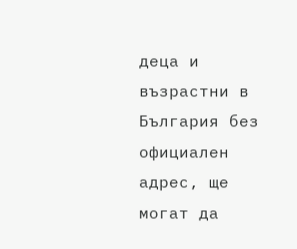деца и възрастни в България без официален адрес, ще могат да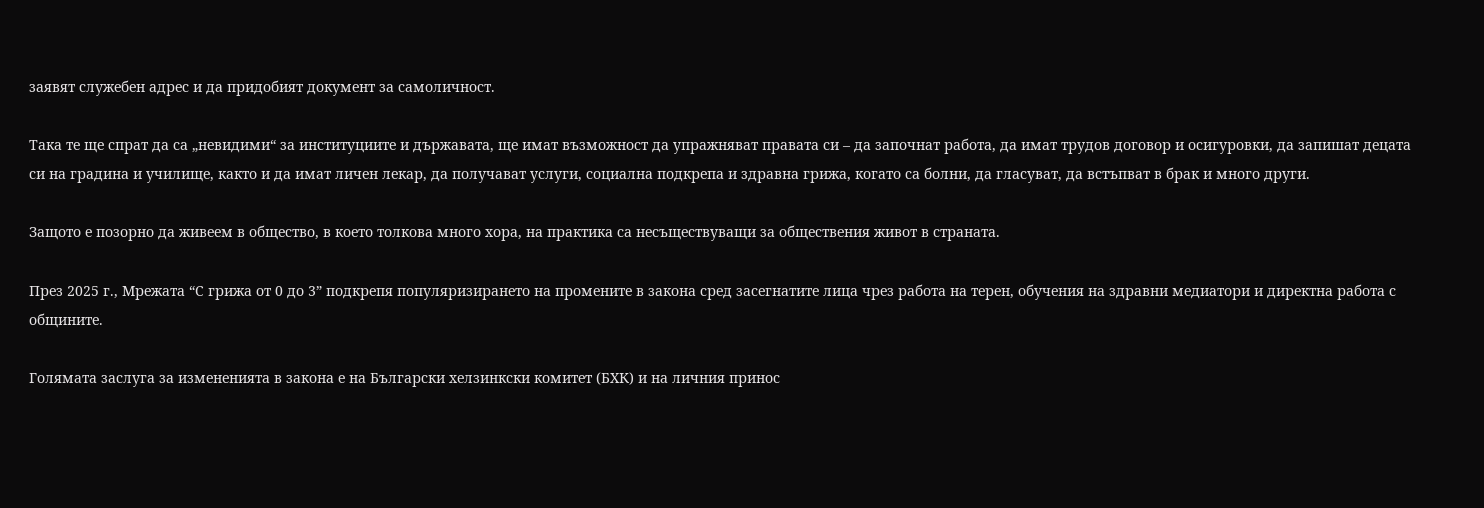заявят служебен адрес и да придобият документ за самоличност.

Така те ще спрат да са „невидими“ за институциите и държавата, ще имат възможност да упражняват правата си – да започнат работа, да имат трудов договор и осигуровки, да запишат децата си на градина и училище, както и да имат личен лекар, да получават услуги, социална подкрепа и здравна грижа, когато са болни, да гласуват, да встъпват в брак и много други.

Защото е позорно да живеем в общество, в което толкова много хора, на практика са несъществуващи за обществения живот в страната.

През 2025 г., Мрежата “С грижа от 0 до 3” подкрепя популяризирането на промените в закона сред засегнатите лица чрез работа на терен, обучения на здравни медиатори и директна работа с общините.

Голямата заслуга за измененията в закона е на Български хелзинкски комитет (БХК) и на личния принос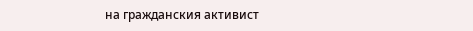на гражданския активист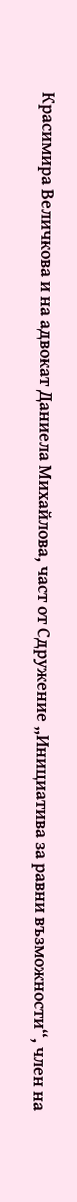Красимира Величкова и на адвокат Даниела Михайлова, част от Сдружение „Инициатива за равни възможности“, член на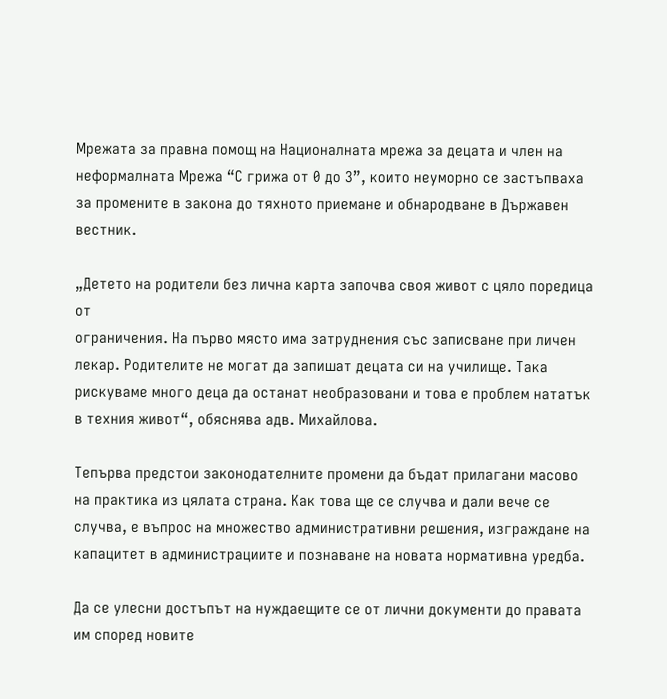Мрежата за правна помощ на Националната мрежа за децата и член на неформалната Мрежа “С грижа от 0 до 3”, които неуморно се застъпваха за промените в закона до тяхното приемане и обнародване в Държавен вестник.

„Детето на родители без лична карта започва своя живот с цяло поредица от
ограничения. На първо място има затруднения със записване при личен лекар. Родителите не могат да запишат децата си на училище. Така рискуваме много деца да останат необразовани и това е проблем нататък в техния живот“, обяснява адв. Михайлова.

Тепърва предстои законодателните промени да бъдат прилагани масово на практика из цялата страна. Как това ще се случва и дали вече се случва, е въпрос на множество административни решения, изграждане на капацитет в администрациите и познаване на новата нормативна уредба.

Да се улесни достъпът на нуждаещите се от лични документи до правата им според новите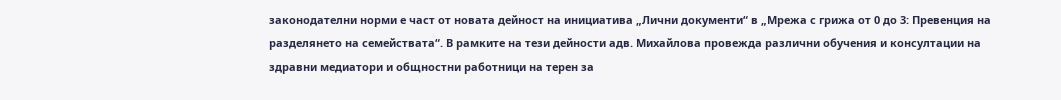законодателни норми е част от новата дейност на инициатива „Лични документи“ в „Мрежа с грижа от 0 до 3: Превенция на разделянето на семействата“. В рамките на тези дейности адв. Михайлова провежда различни обучения и консултации на здравни медиатори и общностни работници на терен за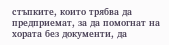стъпките, които трябва да предприемат, за да помогнат на хората без документи, да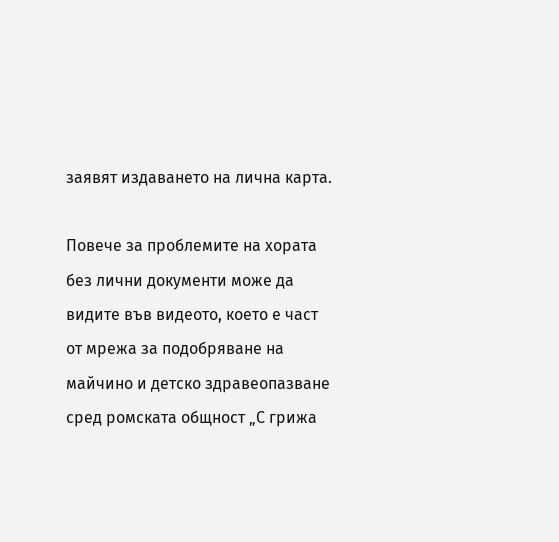заявят издаването на лична карта.

Повече за проблемите на хората без лични документи може да видите във видеото, което е част от мрежа за подобряване на майчино и детско здравеопазване сред ромската общност „С грижа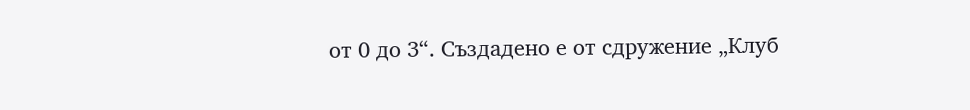от 0 до 3“. Създадено е от сдружение „Клуб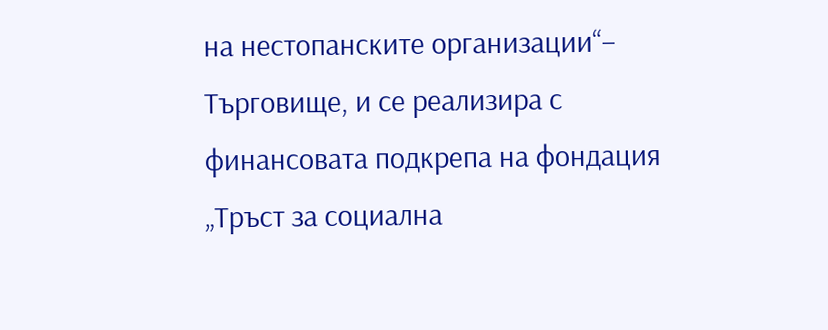на нестопанските организации“– Търговище, и се реализира с финансовата подкрепа на фондация „Тръст за социална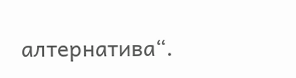алтернатива“.